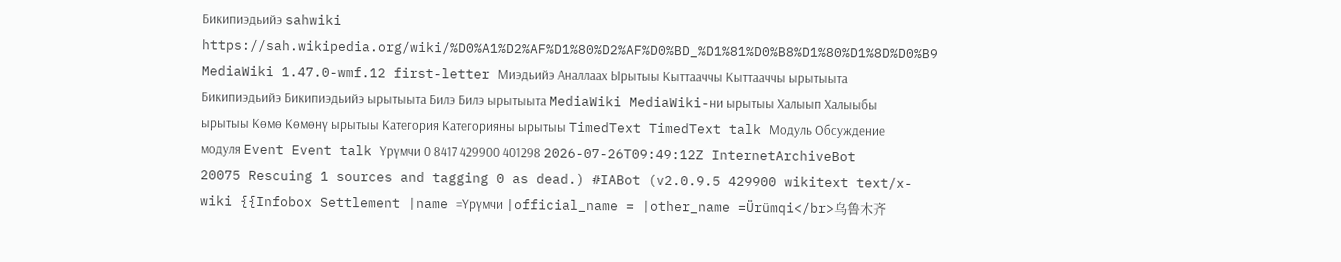Бикипиэдьийэ sahwiki https://sah.wikipedia.org/wiki/%D0%A1%D2%AF%D1%80%D2%AF%D0%BD_%D1%81%D0%B8%D1%80%D1%8D%D0%B9 MediaWiki 1.47.0-wmf.12 first-letter Миэдьийэ Аналлаах Ырытыы Кыттааччы Кыттааччы ырытыыта Бикипиэдьийэ Бикипиэдьийэ ырытыыта Билэ Билэ ырытыыта MediaWiki MediaWiki-ни ырытыы Халыып Халыыбы ырытыы Көмө Көмөнү ырытыы Категория Категорияны ырытыы TimedText TimedText talk Модуль Обсуждение модуля Event Event talk Үрүмчи 0 8417 429900 401298 2026-07-26T09:49:12Z InternetArchiveBot 20075 Rescuing 1 sources and tagging 0 as dead.) #IABot (v2.0.9.5 429900 wikitext text/x-wiki {{Infobox Settlement |name =Үрүмчи |official_name = |other_name =Ürümqi</br>乌鲁木齐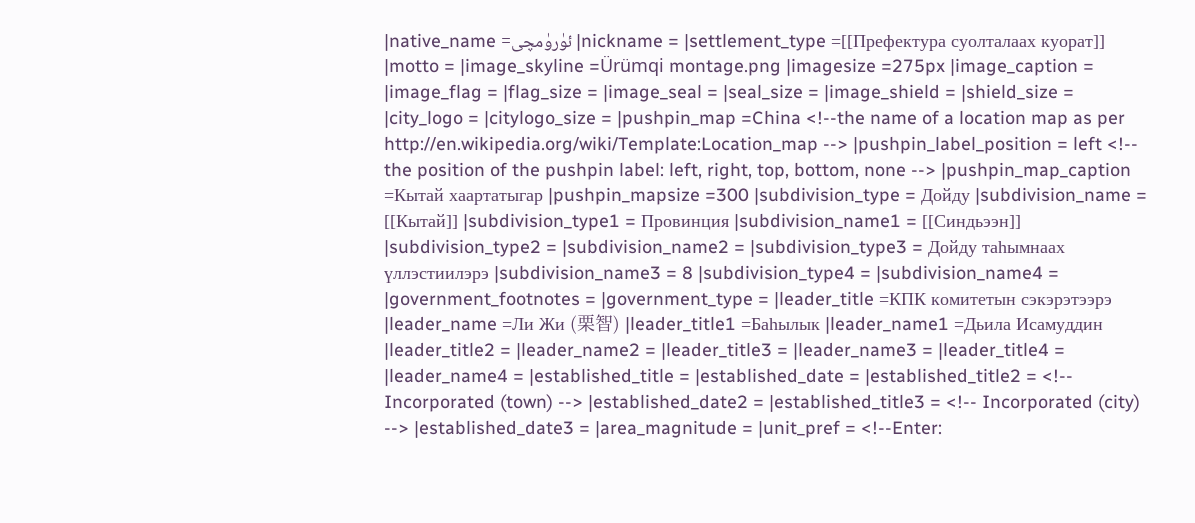|native_name =ئۈرۈمچی |nickname = |settlement_type =[[Префектура суолталаах куорат]] |motto = |image_skyline =Ürümqi montage.png |imagesize =275px |image_caption = |image_flag = |flag_size = |image_seal = |seal_size = |image_shield = |shield_size = |city_logo = |citylogo_size = |pushpin_map =China <!--the name of a location map as per http://en.wikipedia.org/wiki/Template:Location_map --> |pushpin_label_position = left <!-- the position of the pushpin label: left, right, top, bottom, none --> |pushpin_map_caption =Кытай хаартатыгар |pushpin_mapsize =300 |subdivision_type = Дойду |subdivision_name = [[Кытай]] |subdivision_type1 = Провинция |subdivision_name1 = [[Синдьээн]] |subdivision_type2 = |subdivision_name2 = |subdivision_type3 = Дойду таhымнаах үллэстиилэрэ |subdivision_name3 = 8 |subdivision_type4 = |subdivision_name4 = |government_footnotes = |government_type = |leader_title =КПК комитетын сэкэрэтээрэ |leader_name =Ли Жи (栗智) |leader_title1 =Баhылык |leader_name1 =Дьила Исамуддин |leader_title2 = |leader_name2 = |leader_title3 = |leader_name3 = |leader_title4 = |leader_name4 = |established_title = |established_date = |established_title2 = <!-- Incorporated (town) --> |established_date2 = |established_title3 = <!-- Incorporated (city) --> |established_date3 = |area_magnitude = |unit_pref = <!--Enter: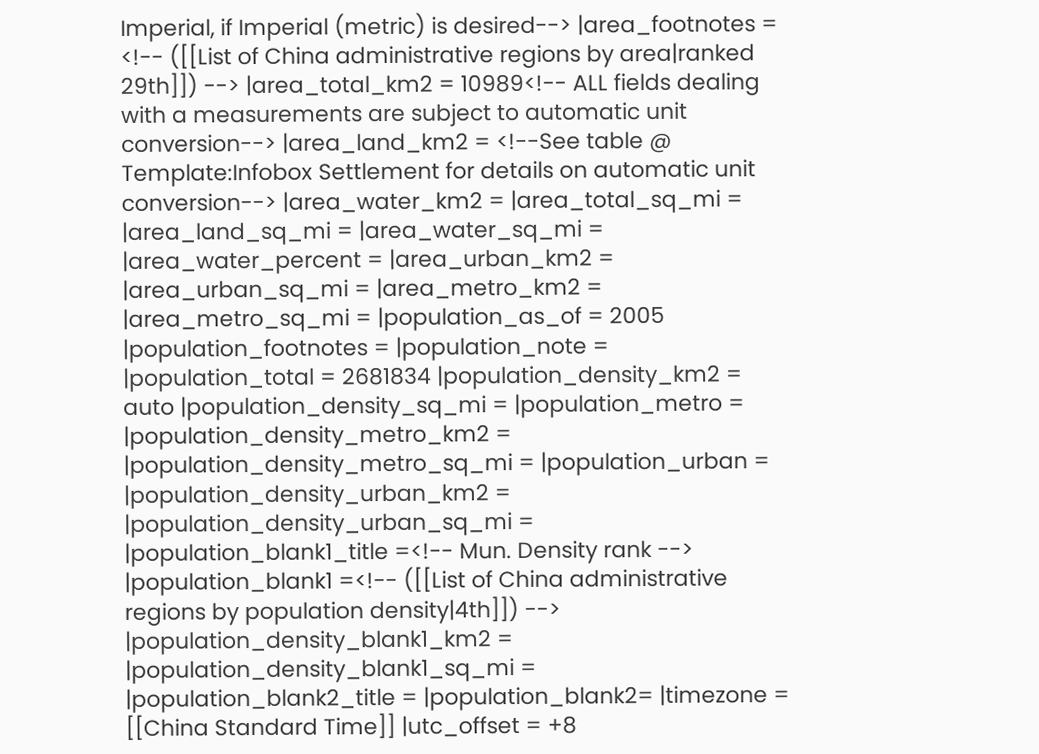Imperial, if Imperial (metric) is desired--> |area_footnotes = <!-- ([[List of China administrative regions by area|ranked 29th]]) --> |area_total_km2 = 10989<!-- ALL fields dealing with a measurements are subject to automatic unit conversion--> |area_land_km2 = <!--See table @ Template:Infobox Settlement for details on automatic unit conversion--> |area_water_km2 = |area_total_sq_mi = |area_land_sq_mi = |area_water_sq_mi = |area_water_percent = |area_urban_km2 = |area_urban_sq_mi = |area_metro_km2 = |area_metro_sq_mi = |population_as_of = 2005 |population_footnotes = |population_note = |population_total = 2681834 |population_density_km2 = auto |population_density_sq_mi = |population_metro = |population_density_metro_km2 = |population_density_metro_sq_mi = |population_urban = |population_density_urban_km2 = |population_density_urban_sq_mi = |population_blank1_title =<!-- Mun. Density rank --> |population_blank1 =<!-- ([[List of China administrative regions by population density|4th]]) --> |population_density_blank1_km2 = |population_density_blank1_sq_mi = |population_blank2_title = |population_blank2= |timezone = [[China Standard Time]] |utc_offset = +8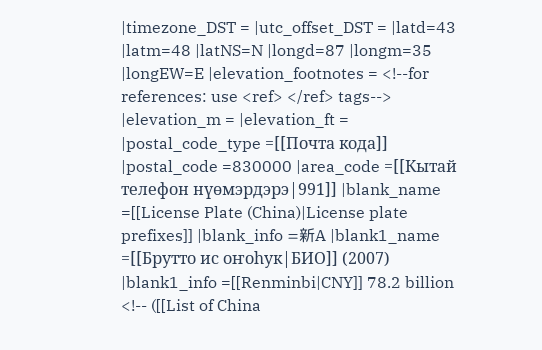|timezone_DST = |utc_offset_DST = |latd=43 |latm=48 |latNS=N |longd=87 |longm=35 |longEW=E |elevation_footnotes = <!--for references: use <ref> </ref> tags--> |elevation_m = |elevation_ft = |postal_code_type =[[Почта кода]] |postal_code =830000 |area_code =[[Кытай телефон нүөмэрдэрэ|991]] |blank_name =[[License Plate (China)|License plate prefixes]] |blank_info =新A |blank1_name =[[Брутто ис оҥоhук|БИО]] (2007) |blank1_info =[[Renminbi|CNY]] 78.2 billion <!-- ([[List of China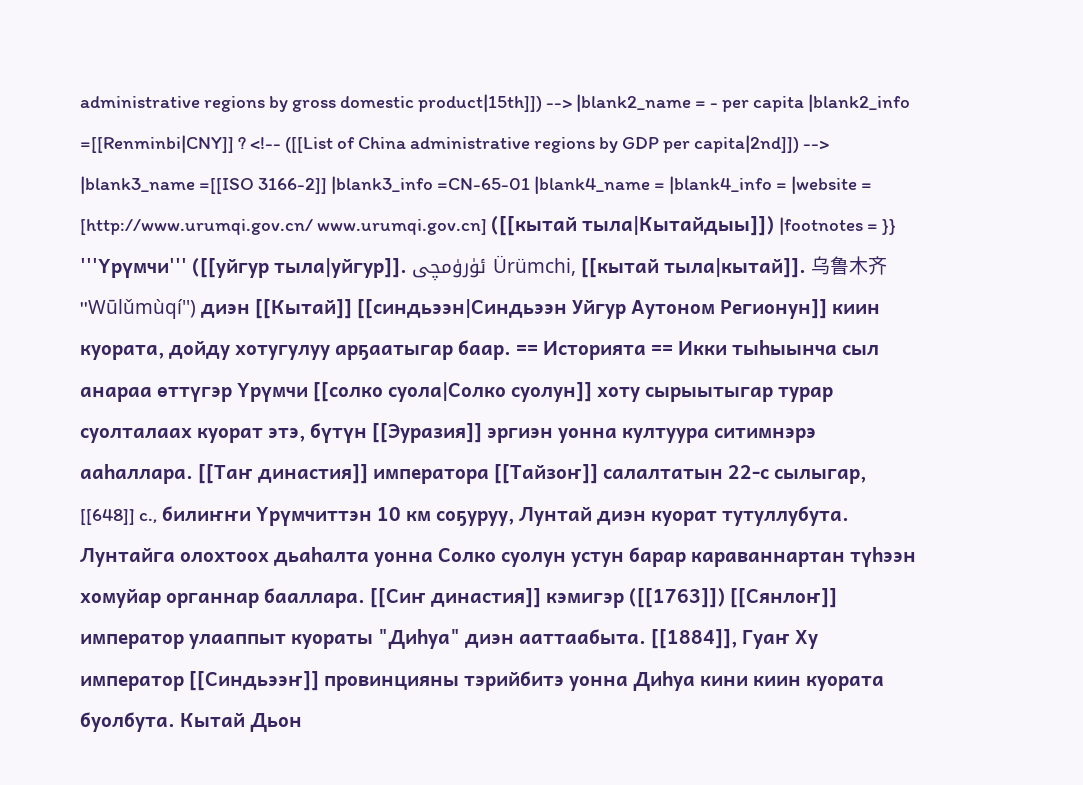administrative regions by gross domestic product|15th]]) --> |blank2_name = - per capita |blank2_info =[[Renminbi|CNY]] ? <!-- ([[List of China administrative regions by GDP per capita|2nd]]) --> |blank3_name =[[ISO 3166-2]] |blank3_info =CN-65-01 |blank4_name = |blank4_info = |website = [http://www.urumqi.gov.cn/ www.urumqi.gov.cn] ([[кытай тыла|Кытайдыы]]) |footnotes = }} '''Үрүмчи''' ([[уйгур тыла|уйгур]]. ئۈرۈمچی Ürümchi, [[кытай тыла|кытай]]. 乌鲁木齐 ''Wūlǔmùqí'') диэн [[Кытай]] [[синдьээн|Синдьээн Уйгур Аутоном Регионун]] киин куората, дойду хотугулуу арҕаатыгар баар. == Историята == Икки тыhыынча сыл анараа өттүгэр Үрүмчи [[солко суола|Солко суолун]] хоту сырыытыгар турар суолталаах куорат этэ, бүтүн [[Эуразия]] эргиэн уонна култуура ситимнэрэ ааhаллара. [[Таҥ династия]] императора [[Тайзоҥ]] салалтатын 22-с сылыгар, [[648]] c., билиҥҥи Үрүмчиттэн 10 км соҕуруу, Лунтай диэн куорат тутуллубута. Лунтайга олохтоох дьаhалта уонна Солко суолун устун барар караваннартан түһээн хомуйар органнар бааллара. [[Сиҥ династия]] кэмигэр ([[1763]]) [[Сянлоҥ]] император улааппыт куораты "Диhуа" диэн ааттаабыта. [[1884]], Гуаҥ Ху император [[Синдьээҥ]] провинцияны тэрийбитэ уонна Диhуа кини киин куората буолбута. Кытай Дьон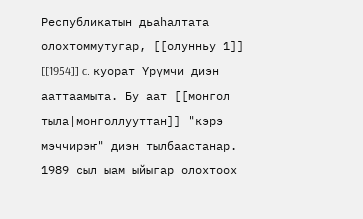Республикатын дьаhалтата олохтоммутугар, [[олунньу 1]] [[1954]] c. куорат Үрүмчи диэн ааттаамыта. Бу аат [[монгол тыла|монголлууттан]] "кэрэ мэччирэҥ" диэн тылбаастанар. 1989 сыл ыам ыйыгар олохтоох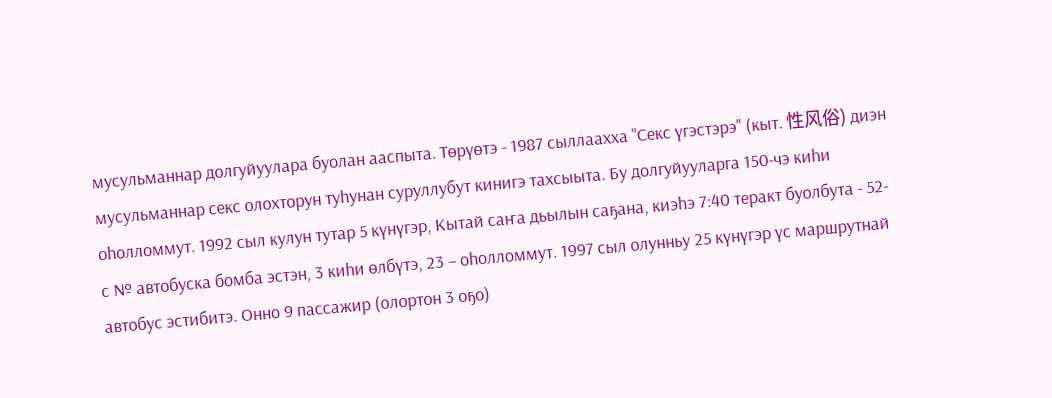мусульманнар долгуйуулара буолан ааспыта. Төрүөтэ - 1987 сыллаахха "Секс үгэстэрэ" (кыт. 性风俗) диэн мусульманнар секс олохторун туһунан суруллубут кинигэ тахсыыта. Бу долгуйууларга 150-чэ киһи оһолломмут. 1992 сыл кулун тутар 5 күнүгэр, Кытай саҥа дьылын саҕана, киэһэ 7:40 теракт буолбута - 52-с № автобуска бомба эстэн, 3 киһи өлбүтэ, 23 – оһолломмут. 1997 сыл олунньу 25 күнүгэр үс маршрутнай автобус эстибитэ. Онно 9 пассажир (олортон 3 оҕо)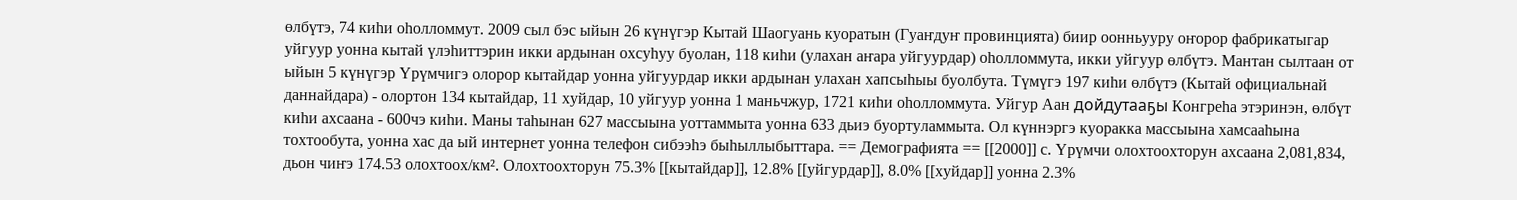өлбүтэ, 74 киһи оһолломмут. 2009 сыл бэс ыйын 26 күнүгэр Кытай Шаогуань куоратын (Гуаҥдуҥ провинцията) биир оонньууру оҥорор фабрикатыгар уйгуур уонна кытай үлэһиттэрин икки ардынан охсуһуу буолан, 118 киһи (улахан аҥара уйгуурдар) оһолломмута, икки уйгуур өлбүтэ. Мантан сылтаан от ыйын 5 күнүгэр Үрүмчигэ олорор кытайдар уонна уйгуурдар икки ардынан улахан хапсыһыы буолбута. Түмүгэ 197 киһи өлбүтэ (Кытай официальнай даннайдара) - олортон 134 кытайдар, 11 хуйдар, 10 уйгуур уонна 1 маньчжур, 1721 киһи оһолломмута. Уйгур Аан дойдутааҕы Конгреһа этэринэн, өлбүт киһи ахсаана - 600чэ киһи. Маны таһынан 627 массыына уоттаммыта уонна 633 дьиэ буортуламмыта. Ол күннэргэ куоракка массыына хамсааһына тохтообута, уонна хас да ый интернет уонна телефон сибээһэ быһыллыбыттара. == Демографията == [[2000]] с. Үрүмчи олохтоохторун ахсаана 2,081,834, дьон чиҥэ 174.53 олохтоох/км². Олохтоохторун 75.3% [[кытайдар]], 12.8% [[уйгурдар]], 8.0% [[хуйдар]] уонна 2.3%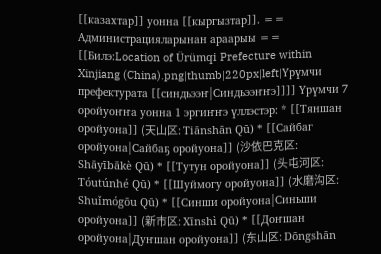[[казахтар]] уонна [[кыргызтар]]. == Администрацияларынан араарыы == [[Билэ:Location of Ürümqi Prefecture within Xinjiang (China).png|thumb|220px|left|Үрүмчи префектурата [[синдьээҥ|Синдьээҥҥэ]]]] Үрүмчи 7 оройуоҥҥа уонна 1 эргиҥҥэ үллэстэр: * [[Тяншан оройуона]] (天山区: Tiānshān Qū) * [[Сайбаг оройуона|Сайбаҕ оройуона]] (沙依巴克区: Shāyībākè Qū) * [[Тутун оройуона]] (头屯河区: Tóutúnhé Qū) * [[Шуймогу оройуона]] (水磨沟区: Shuǐmógōu Qū) * [[Синши оройуона|Синьши оройуона]] (新市区: Xīnshì Qū) * [[Доҥшан оройуона|Дуҥшан оройуона]] (东山区: Dōngshān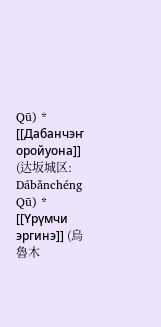Qū) * [[Дабанчэҥ оройуона]] (达坂城区: Dábǎnchéng Qū) * [[Үрүмчи эргинэ]] (烏魯木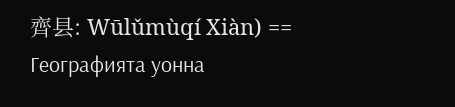齊县: Wūlǔmùqí Xiàn) == Географията уонна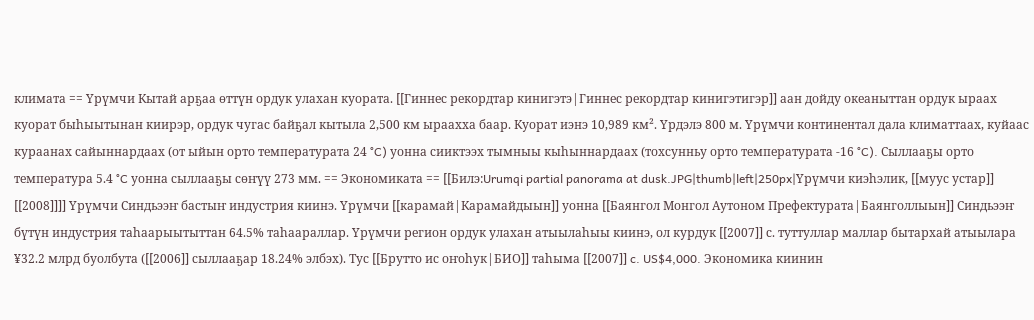климата == Үрүмчи Кытай арҕаа өттүн ордук улахан куората. [[Гиннес рекордтар кинигэтэ|Гиннес рекордтар кинигэтигэр]] аан дойду океаныттан ордук ыраах куорат быhыытынан киирэр, ордук чугас байҕал кытыла 2,500 км ыраахха баар. Куорат иэнэ 10,989 км². Үрдэлэ 800 м. Үрүмчи континентал дала климаттаах, куйаас кураанах сайыннардаах (от ыйын орто температурата 24 °C) уонна сииктээх тымныы кыhыннардаах (тохсунньу орто температурата -16 °C). Сыллааҕы орто температура 5.4 °C уонна сыллааҕы сөҥүү 273 мм. == Экономиката == [[Билэ:Urumqi partial panorama at dusk.JPG|thumb|left|250px|Үрүмчи киэhэлик, [[муус устар]] [[2008]]]] Үрүмчи Синдьээҥ бастыҥ индустрия киинэ. Үрүмчи [[карамай|Карамайдыын]] уонна [[Баянгол Монгол Аутоном Префектурата|Баянголлыын]] Синдьээҥ бүтүн индустрия таhаарыытыттан 64.5% таhаараллар. Үрүмчи регион ордук улахан атыылаhыы киинэ, ол курдук [[2007]] с. туттуллар маллар бытархай атыылара ¥32.2 млрд буолбута ([[2006]] сыллааҕар 18.24% элбэх). Тус [[Брутто ис оҥоhук|БИО]] таhыма [[2007]] c. US$4,000. Экономика киинин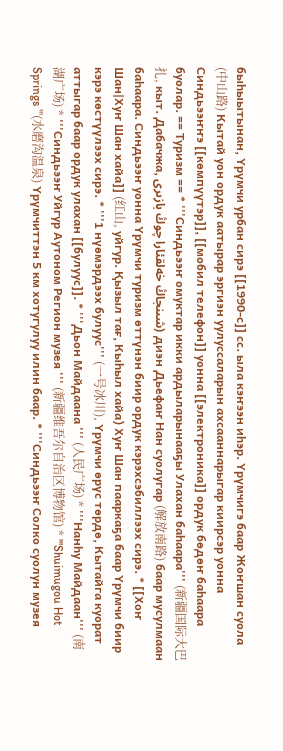быhыытынан, Үрүмчи урбан сирэ [[1990-с]] сс. ыла кэҥээн иhэр. Үрүмчигэ баар Жоҥшан суола (中山路) Кытай уон ордук аатырар эргиэн уулуссаларын ахсааннарыгар киирсэр уонна Синдьээҥҥэ [[көмпүүтэр]], [[мобил телефон]] уонна [[электроника]] ордук бөдөҥ баhаара буолар. == Туризм == * '''Синдьээҥ омуктар икки ардыларынааҕы Улахан баhаара''' (新疆国际大巴扎, кыт. Дабачжа, شىنجاڭ خەلقئارا چوڭ بازىرى) диэн Дьефаҥ Нан суолугар (解放南路) баар мусулмаан баhаара. Синдьээҥ уонна Үрүмчи туризм өттүнэн биир ордук кэрэхсэбиллээх сирэ. * [[Хоҥ Шан|Хуҥ Шан хайа]] (红山, уйгур. Қызыл тағ, Кыһыл хайа) Хуҥ Шан пааркаҕа баар Үрүмчи биир кэрэ көстүүлээх сирэ. * '''1 нүөмэрдээх булуус''' (一号冰川), Үрүмчи өрүс төрдө, Кытайга куорат аттыгар баар ордук улахан [[булуус]]. * '''Дьон Майдаана ''' (人民广场) * '''Нанhу Майдаан''' (南湖广场) * '''Синдьээҥ Уйгур Аутоном Регион музея ''' (新疆维吾尔自治区博物馆) * '''Shuimugou Hot Springs '''(水磨沟温泉) Үрүмчиттэн 5 км хотугулуу илин баар. * '''Синдьээҥ Солко суолун музея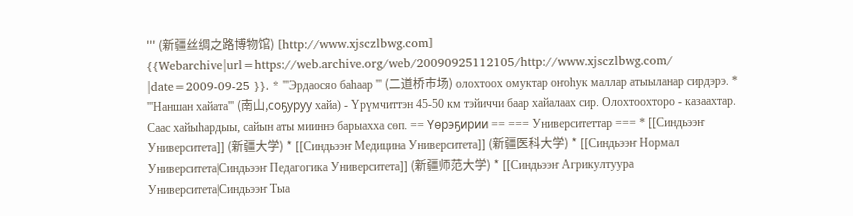''' (新疆丝绸之路博物馆) [http://www.xjsczlbwg.com] {{Webarchive|url=https://web.archive.org/web/20090925112105/http://www.xjsczlbwg.com/ |date=2009-09-25 }}. * '''Эрдаосяо баhаар ''' (二道桥市场) олохтоох омуктар оҥоhук маллар атыыланар сирдэрэ. * '''Наншан хайата''' (南山,соҕуруу хайа) - Үрүмчиттэн 45-50 км тэйиччи баар хайалаах сир. Олохтоохторо - казаахтар. Саас хайыһардыы, сайын аты мииннэ барыахха сөп. == Үөрэҕирии == === Университеттар === * [[Синдьээҥ Университета]] (新疆大学) * [[Синдьээҥ Медицина Университета]] (新疆医科大学) * [[Синдьээҥ Нормал Университета|Синдьээҥ Педагогика Университета]] (新疆师范大学) * [[Синдьээҥ Агрикултуура Университета|Синдьээҥ Тыа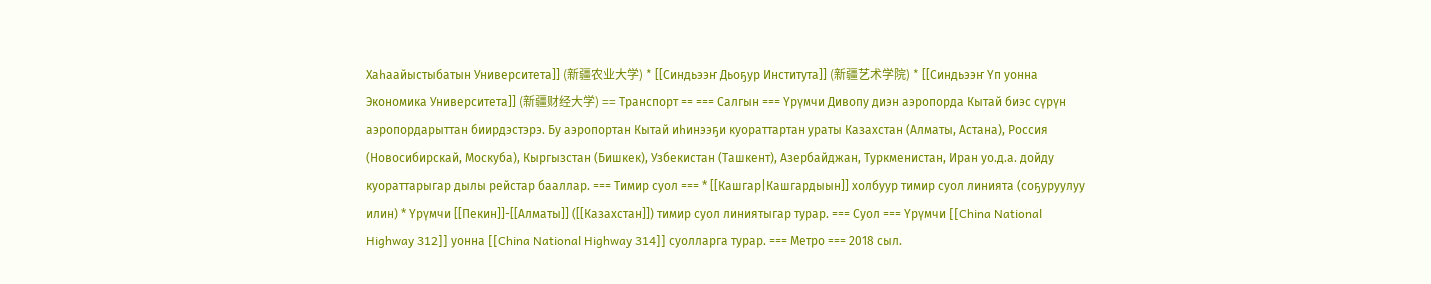Хаһаайыстыбатын Университета]] (新疆农业大学) * [[Синдьээҥ Дьоҕур Института]] (新疆艺术学院) * [[Синдьээҥ Үп уонна Экономика Университета]] (新疆财经大学) == Транспорт == === Салгын === Үрүмчи Дивопу диэн аэропорда Кытай биэс сүрүн аэропордарыттан биирдэстэрэ. Бу аэропортан Кытай иһинээҕи куораттартан ураты Казахстан (Алматы, Астана), Россия (Новосибирскай, Москуба), Кыргызстан (Бишкек), Узбекистан (Ташкент), Азербайджан, Туркменистан, Иран уо.д.а. дойду куораттарыгар дылы рейстар бааллар. === Тимир суол === * [[Кашгар|Кашгардыын]] холбуур тимир суол линията (соҕуруулуу илин) * Үрүмчи [[Пекин]]-[[Алматы]] ([[Казахстан]]) тимир суол линиятыгар турар. === Суол === Үрүмчи [[China National Highway 312]] уонна [[China National Highway 314]] суолларга турар. === Метро === 2018 сыл.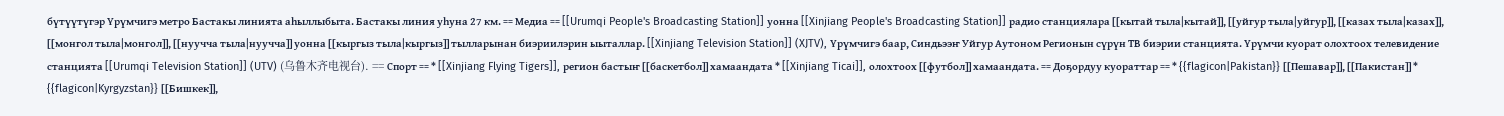бүтүүтүгэр Үрүмчигэ метро Бастакы линията аһыллыбыта. Бастакы линия уһуна 27 км. == Медиа == [[Urumqi People's Broadcasting Station]] уонна [[Xinjiang People's Broadcasting Station]] радио станциялара [[кытай тыла|кытай]], [[уйгур тыла|уйгур]], [[казах тыла|казах]], [[монгол тыла|монгол]], [[нуучча тыла|нуучча]] уонна [[кыргыз тыла|кыргыз]] тылларынан биэриилэрин ыыталлар. [[Xinjiang Television Station]] (XJTV), Үрүмчигэ баар, Синдьээҥ Уйгур Аутоном Регионын сүрүн ТВ биэрии станцията. Үрүмчи куорат олохтоох телевидение станцията [[Urumqi Television Station]] (UTV) (乌鲁木齐电视台). == Спорт == * [[Xinjiang Flying Tigers]], регион бастыҥ [[баскетбол]] хамаандата * [[Xinjiang Ticai]], олохтоох [[футбол]] хамаандата. == Доҕордуу куораттар == * {{flagicon|Pakistan}} [[Пешавар]], [[Пакистан]] * {{flagicon|Kyrgyzstan}} [[Бишкек]],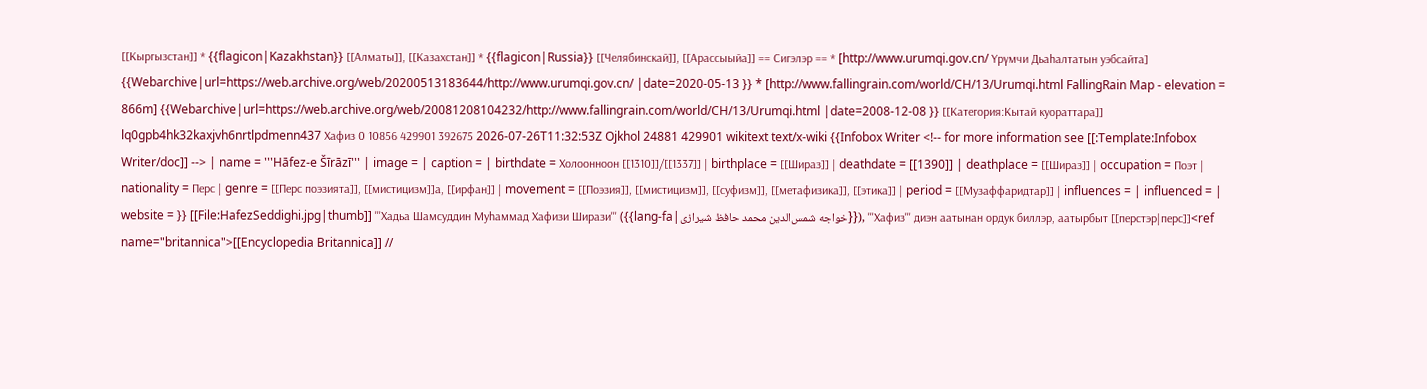[[Кыргызстан]] * {{flagicon|Kazakhstan}} [[Алматы]], [[Казахстан]] * {{flagicon|Russia}} [[Челябинскай]], [[Арассыыйа]] == Сигэлэр == * [http://www.urumqi.gov.cn/ Үрүмчи Дьаhалтатын уэбсайта] {{Webarchive|url=https://web.archive.org/web/20200513183644/http://www.urumqi.gov.cn/ |date=2020-05-13 }} * [http://www.fallingrain.com/world/CH/13/Urumqi.html FallingRain Map - elevation = 866m] {{Webarchive|url=https://web.archive.org/web/20081208104232/http://www.fallingrain.com/world/CH/13/Urumqi.html |date=2008-12-08 }} [[Категория:Кытай куораттара]] lq0gpb4hk32kaxjvh6nrtlpdmenn437 Хафиз 0 10856 429901 392675 2026-07-26T11:32:53Z Ojkhol 24881 429901 wikitext text/x-wiki {{Infobox Writer <!-- for more information see [[:Template:Infobox Writer/doc]] --> | name = '''Hāfez-e Šīrāzī''' | image = | caption = | birthdate = Холоонноон [[1310]]/[[1337]] | birthplace = [[Шираз]] | deathdate = [[1390]] | deathplace = [[Шираз]] | occupation = Поэт | nationality = Перс | genre = [[Перс поэзията]], [[мистицизм]]а, [[ирфан]] | movement = [[Поэзия]], [[мистицизм]], [[суфизм]], [[метафизика]], [[этика]] | period = [[Музаффаридтар]] | influences = | influenced = | website = }} [[File:HafezSeddighi.jpg|thumb]] '''Хадьа Шамсуддин Муhаммад Хафизи Ширази''' ({{lang-fa|خواجه شمس‌الدین محمد حافظ شیرازی}}), '''Хафиз''' диэн аатынан ордук биллэр, аатырбыт [[перстэр|перс]]<ref name="britannica">[[Encyclopedia Britannica]] //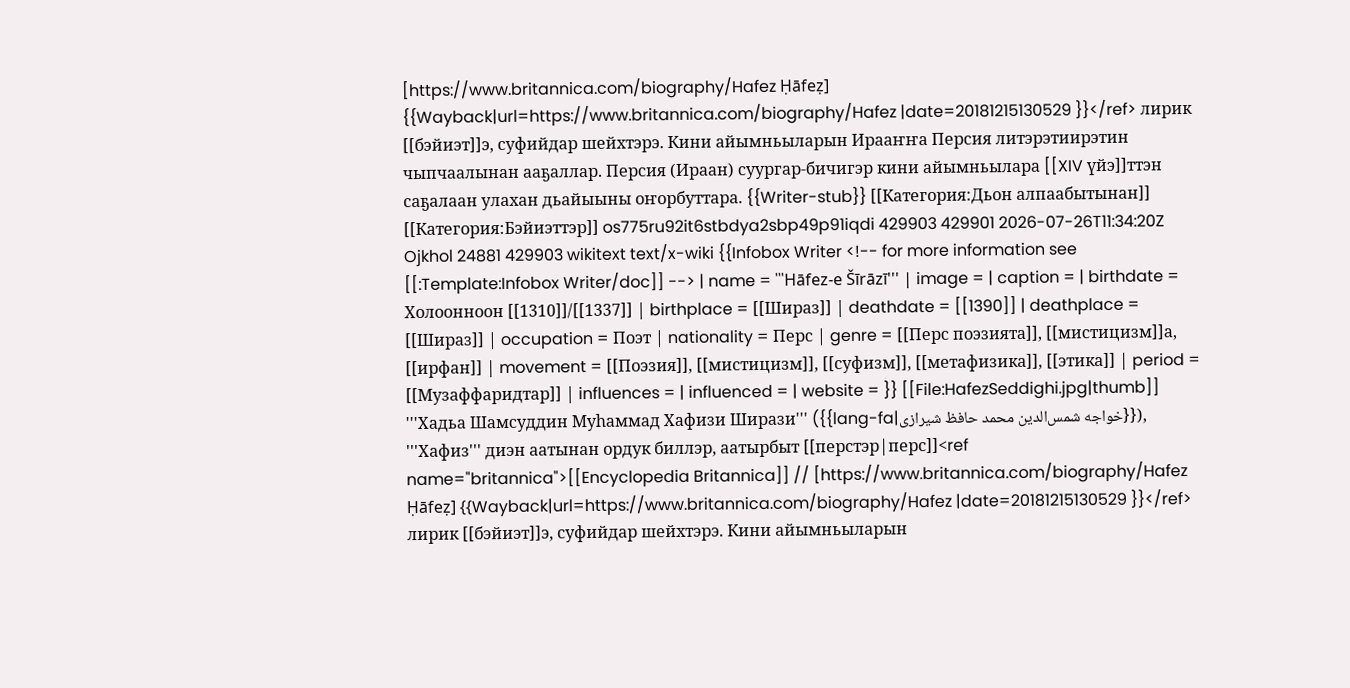[https://www.britannica.com/biography/Hafez Ḥāfeẓ] {{Wayback|url=https://www.britannica.com/biography/Hafez |date=20181215130529 }}</ref> лирик [[бэйиэт]]э, суфийдар шейхтэрэ. Кини айымньыларын Ирааҥҥа Персия литэрэтиирэтин чыпчаалынан ааҕаллар. Персия (Ираан) суургар-бичигэр кини айымньылара [[XIV үйэ]]ттэн саҕалаан улахан дьайыыны оҥорбуттара. {{Writer-stub}} [[Категория:Дьон алпаабытынан]] [[Категория:Бэйиэттэр]] os775ru92it6stbdya2sbp49p91iqdi 429903 429901 2026-07-26T11:34:20Z Ojkhol 24881 429903 wikitext text/x-wiki {{Infobox Writer <!-- for more information see [[:Template:Infobox Writer/doc]] --> | name = '''Hāfez-e Šīrāzī''' | image = | caption = | birthdate = Холоонноон [[1310]]/[[1337]] | birthplace = [[Шираз]] | deathdate = [[1390]] | deathplace = [[Шираз]] | occupation = Поэт | nationality = Перс | genre = [[Перс поэзията]], [[мистицизм]]а, [[ирфан]] | movement = [[Поэзия]], [[мистицизм]], [[суфизм]], [[метафизика]], [[этика]] | period = [[Музаффаридтар]] | influences = | influenced = | website = }} [[File:HafezSeddighi.jpg|thumb]] '''Хадьа Шамсуддин Муhаммад Хафизи Ширази''' ({{lang-fa|خواجه شمس‌الدین محمد حافظ شیرازی}}), '''Хафиз''' диэн аатынан ордук биллэр, аатырбыт [[перстэр|перс]]<ref name="britannica">[[Encyclopedia Britannica]] // [https://www.britannica.com/biography/Hafez Ḥāfeẓ] {{Wayback|url=https://www.britannica.com/biography/Hafez |date=20181215130529 }}</ref> лирик [[бэйиэт]]э, суфийдар шейхтэрэ. Кини айымньыларын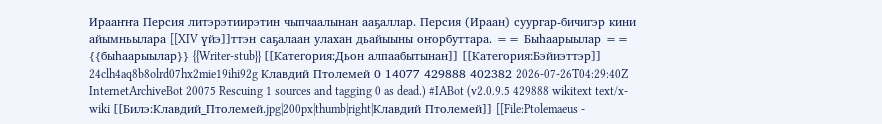Ирааҥҥа Персия литэрэтиирэтин чыпчаалынан ааҕаллар. Персия (Ираан) суургар-бичигэр кини айымньылара [[XIV үйэ]]ттэн саҕалаан улахан дьайыыны оҥорбуттара. == Быһаарыылар == {{быһаарыылар}} {{Writer-stub}} [[Категория:Дьон алпаабытынан]] [[Категория:Бэйиэттэр]] 24clh4aq8b8olrd07hx2mie19ihi92g Клавдий Птолемей 0 14077 429888 402382 2026-07-26T04:29:40Z InternetArchiveBot 20075 Rescuing 1 sources and tagging 0 as dead.) #IABot (v2.0.9.5 429888 wikitext text/x-wiki [[Билэ:Клавдий_Птолемей.jpg|200px|thumb|right|Клавдий Птолемей]] [[File:Ptolemaeus -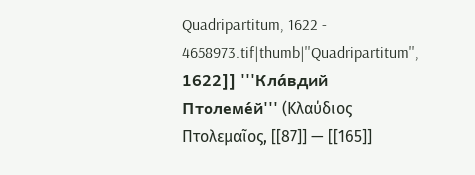Quadripartitum, 1622 - 4658973.tif|thumb|''Quadripartitum'', 1622]] '''Кла́вдий Птолеме́й''' (Κλαύδιος Πτολεμαῖος, [[87]] — [[165]]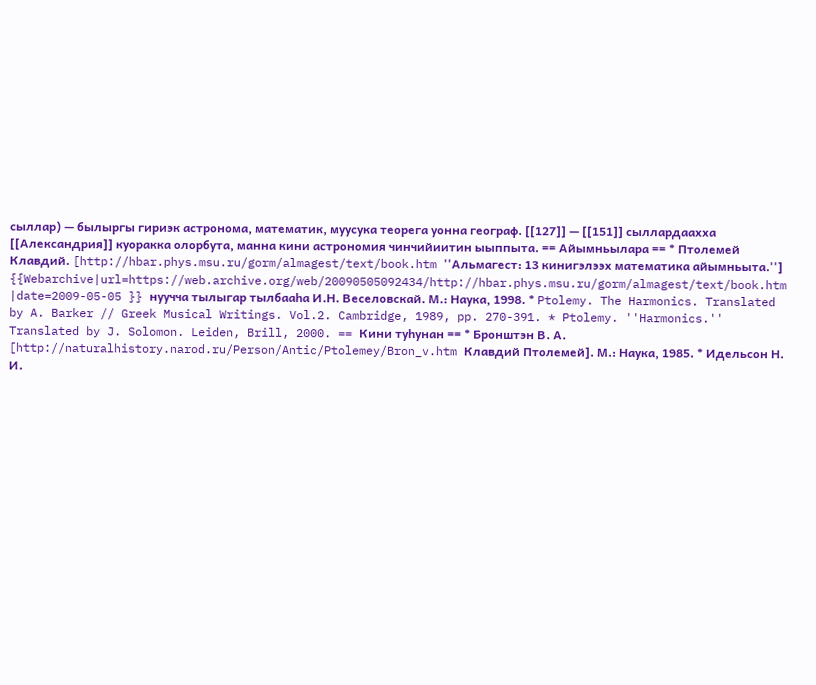сыллар) — былыргы гириэк астронома, математик, муусука теорега уонна географ. [[127]] — [[151]] сыллардаахха [[Александрия]] куоракка олорбута, манна кини астрономия чинчийиитин ыыппыта. == Айымньылара == * Птолемей Клавдий. [http://hbar.phys.msu.ru/gorm/almagest/text/book.htm ''Альмагест: 13 кинигэлээх математика айымньыта.''] {{Webarchive|url=https://web.archive.org/web/20090505092434/http://hbar.phys.msu.ru/gorm/almagest/text/book.htm |date=2009-05-05 }} нуучча тылыгар тылбааһа И.Н. Веселовскай. М.: Наука, 1998. * Ptolemy. The Harmonics. Translated by A. Barker // Greek Musical Writings. Vol.2. Cambridge, 1989, pp. 270-391. * Ptolemy. ''Harmonics.'' Translated by J. Solomon. Leiden, Brill, 2000. == Кини туһунан == * Бронштэн В. А. [http://naturalhistory.narod.ru/Person/Antic/Ptolemey/Bron_v.htm Клавдий Птолемей]. М.: Наука, 1985. * Идельсон Н. И.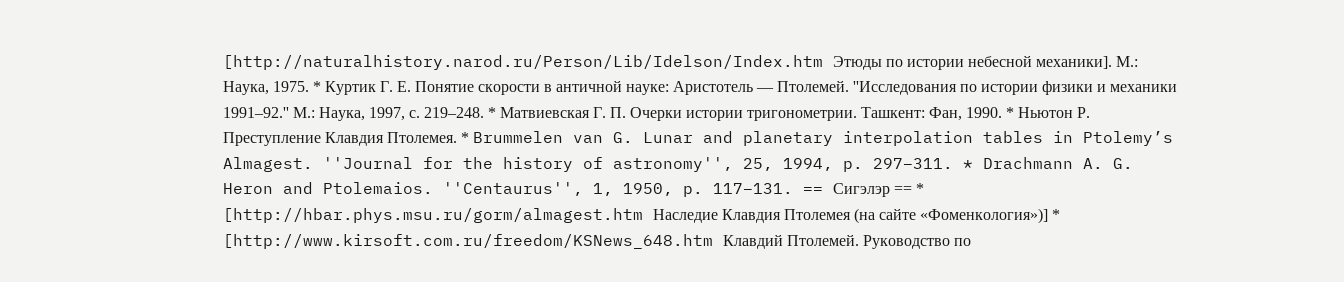[http://naturalhistory.narod.ru/Person/Lib/Idelson/Index.htm Этюды по истории небесной механики]. М.: Наука, 1975. * Куртик Г. Е. Понятие скорости в античной науке: Аристотель — Птолемей. ''Исследования по истории физики и механики 1991–92.'' М.: Наука, 1997, с. 219–248. * Матвиевская Г. П. Очерки истории тригонометрии. Ташкент: Фан, 1990. * Ньютон Р. Преступление Клавдия Птолемея. * Brummelen van G. Lunar and planetary interpolation tables in Ptolemy’s Almagest. ''Journal for the history of astronomy'', 25, 1994, p. 297–311. * Drachmann A. G. Heron and Ptolemaios. ''Centaurus'', 1, 1950, p. 117–131. == Сигэлэр == * [http://hbar.phys.msu.ru/gorm/almagest.htm Наследие Клавдия Птолемея (на сайте «Фоменкология»)] * [http://www.kirsoft.com.ru/freedom/KSNews_648.htm Клавдий Птолемей. Руководство по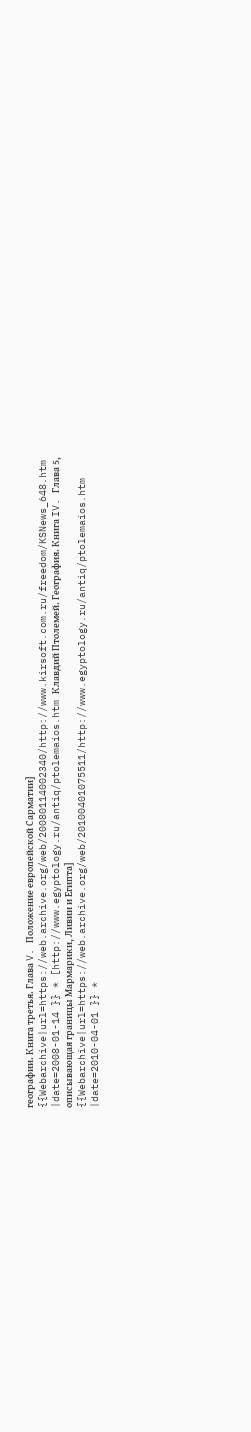географии. Книга третья. Глава V. Положение европейской Сарматии] {{Webarchive|url=https://web.archive.org/web/20080114002340/http://www.kirsoft.com.ru/freedom/KSNews_648.htm |date=2008-01-14 }} * [http://www.egyptology.ru/antiq/ptolemaios.htm Клавдий Птолемей. География. Книга IV. Глава 5, описывающая границы Мармарики, Ливии и Египта] {{Webarchive|url=https://web.archive.org/web/20100401075511/http://www.egyptology.ru/antiq/ptolemaios.htm |date=2010-04-01 }} *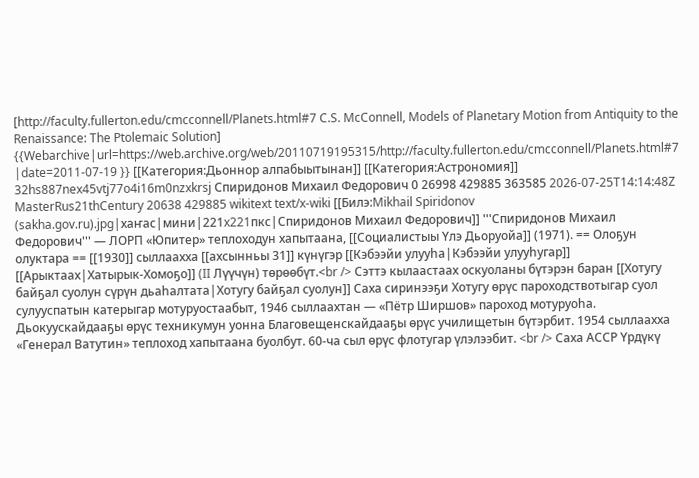[http://faculty.fullerton.edu/cmcconnell/Planets.html#7 C.S. McConnell, Models of Planetary Motion from Antiquity to the Renaissance: The Ptolemaic Solution] {{Webarchive|url=https://web.archive.org/web/20110719195315/http://faculty.fullerton.edu/cmcconnell/Planets.html#7 |date=2011-07-19 }} [[Категория:Дьоннор алпабыытынан]] [[Категория:Астрономия]] 32hs887nex45vtj77o4i16m0nzxkrsj Спиридонов Михаил Федорович 0 26998 429885 363585 2026-07-25T14:14:48Z MasterRus21thCentury 20638 429885 wikitext text/x-wiki [[Билэ:Mikhail Spiridonov (sakha.gov.ru).jpg|хаҥас|мини|221x221пкс|Спиридонов Михаил Федорович]] '''Спиридонов Михаил Федорович''' — ЛОРП «Юпитер» теплоходун хапытаана, [[Социалистыы Үлэ Дьоруойа]] (1971). == Олоҕун олуктара == [[1930]] сыллаахха [[ахсынньы 31]] күнүгэр [[Кэбээйи улууһа|Кэбээйи улууһугар]] [[Арыктаах|Хатырык-Хомоҕо]] (II Лүүчүн) төрөөбүт.<br /> Сэттэ кылаастаах оскуоланы бүтэрэн баран [[Хотугу байҕал суолун сүрүн дьаһалтата|Хотугу байҕал суолун]] Саха сиринээҕи Хотугу өрүс пароходствотыгар суол сулууспатын катерыгар мотуруостаабыт, 1946 сыллаахтан — «Пётр Ширшов» пароход мотуруоһа. Дьокуускайдааҕы өрүс техникумун уонна Благовещенскайдааҕы өрүс училищетын бүтэрбит. 1954 сыллаахха «Генерал Ватутин» теплоход хапытаана буолбут. 60-ча сыл өрүс флотугар үлэлээбит. <br /> Саха АССР Үрдүкү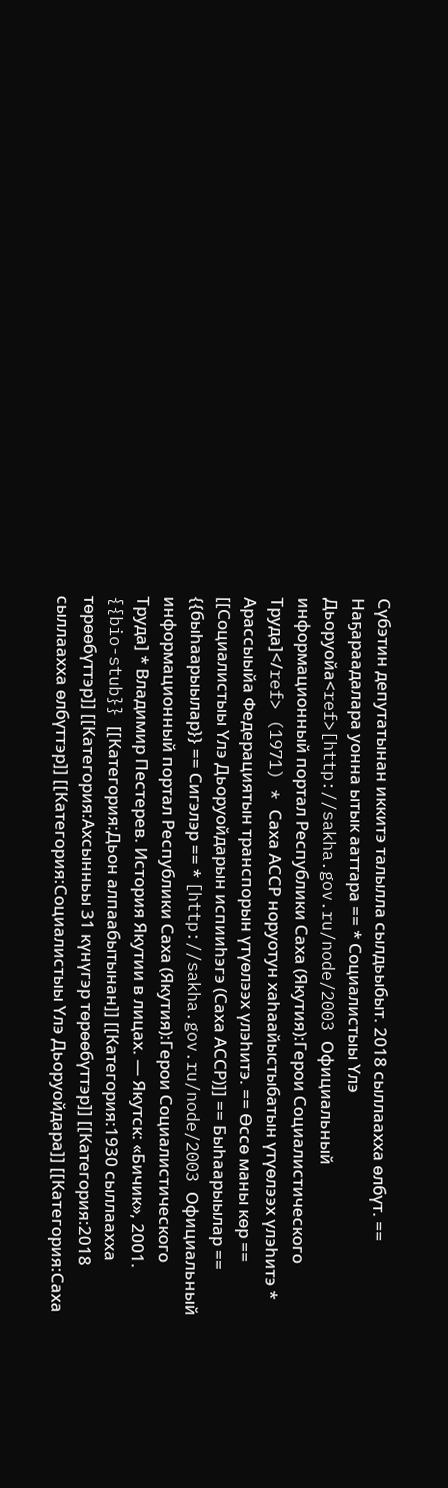Сүбэтин депутатынан иккитэ талылла сылдьыбыт. 2018 сыллаахха өлбүт. == Наҕараадалара уонна ытык ааттара == * Социалистыы Үлэ Дьоруойа<ref>[http://sakha.gov.ru/node/2003 Официальный информационный портал Республики Саха (Якутия):Герои Социалистического Труда]</ref> (1971) * Саха АССР норуотун хаһаайыстыбатын үтүөлээх үлэһитэ * Арассыыйа Федерациятын транспорын үтүөлээх үлэһитэ. == Өссө маны көр == [[Социалистыы Үлэ Дьоруойдарын испииһэгэ (Саха АССР)]] == Быһаарыылар == {{быһаарыылар}} == Сигэлэр == * [http://sakha.gov.ru/node/2003 Официальный информационный портал Республики Саха (Якутия):Герои Социалистического Труда] * Владимир Пестерев. История Якутии в лицах. — Якутск: «Бичик», 2001. {{bio-stub}} [[Категория:Дьон алпаабытынан]] [[Категория:1930 сыллаахха төрөөбүттэр]] [[Категория:Ахсынньы 31 күнүгэр төрөөбүттэр]] [[Категория:2018 сыллаахха өлбүттэр]] [[Категория:Социалистыы Үлэ Дьоруойдара]] [[Категория:Саха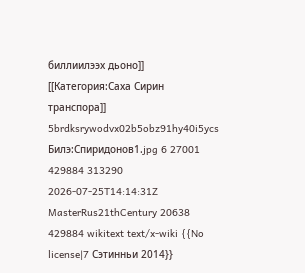биллиилээх дьоно]] [[Категория:Саха Сирин транспора]] 5brdksrywodvx02b5obz91hy40i5ycs Билэ:Спиридонов1.jpg 6 27001 429884 313290 2026-07-25T14:14:31Z MasterRus21thCentury 20638 429884 wikitext text/x-wiki {{No license|7 Сэтинньи 2014}}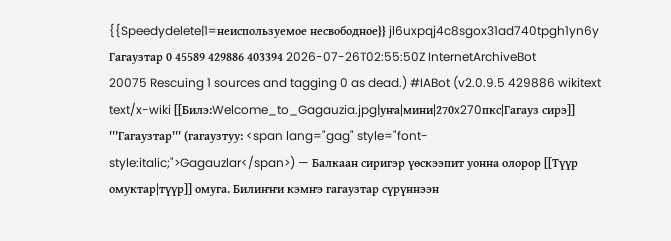{{Speedydelete|1=неиспользуемое несвободное}} jl6uxpqj4c8sgox31ad740tpgh1yn6y Гагаузтар 0 45589 429886 403394 2026-07-26T02:55:50Z InternetArchiveBot 20075 Rescuing 1 sources and tagging 0 as dead.) #IABot (v2.0.9.5 429886 wikitext text/x-wiki [[Билэ:Welcome_to_Gagauzia.jpg|уҥа|мини|270x270пкс|Гагауз сирэ]] '''Гагаузтар''' (гагаузтуу: <span lang="gag" style="font-style:italic;">Gagauzlar</span>) — Балкаан сиригэр үөскээпит уонна олорор [[Түүр омуктар|түүр]] омуга. Билиҥҥи кэмҥэ гагаузтар сүрүннээн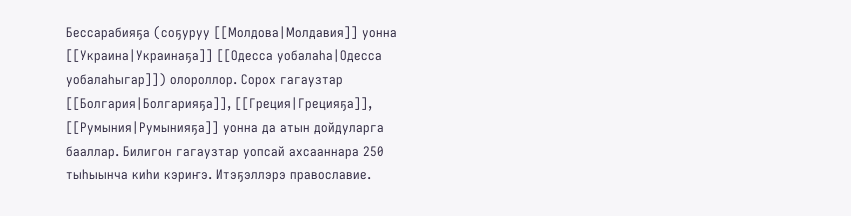Бессарабияҕа (соҕуруу [[Молдова|Молдавия]] уонна [[Украина|Украинаҕа]] [[Одесса уобалаһа|Одесса уобалаһыгар]]) олороллор. Сорох гагаузтар [[Болгария|Болгарияҕа]], [[Греция|Грецияҕа]], [[Румыния|Румынияҕа]] уонна да атын дойдуларга бааллар. Билигон гагаузтар уопсай ахсааннара 250 тыһыынча киһи кэриҥэ. Итэҕэллэрэ православие.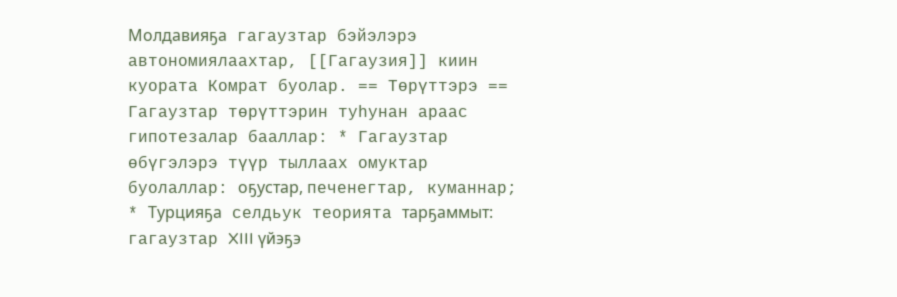Молдавияҕа гагаузтар бэйэлэрэ автономиялаахтар, [[Гагаузия]] киин куората Комрат буолар. == Төрүттэрэ == Гагаузтар төрүттэрин туһунан араас гипотезалар бааллар: * Гагаузтар өбүгэлэрэ түүр тыллаах омуктар буолаллар: оҕустар, печенегтар, куманнар; * Турцияҕа селдьук теорията тарҕаммыт: гагаузтар XIII үйэҕэ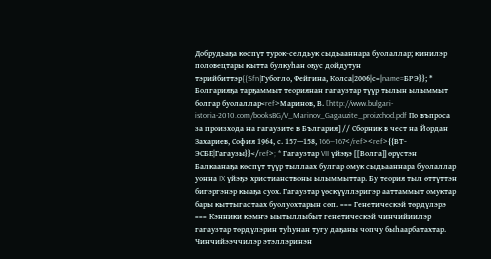Добрудьаҕа көспүт турок-селдьук сыдьааннара буолаллар; кинилэр половецтары кытта булкуһан оҕус дойдутун тэрийбиттэр{{Sfn|Губогло, Фейгина, Колса|2006|с=|name=БРЭ}}; * Болгарияҕа тарҕаммыт теориянан гагаузтар түүр тылын ылыммыт болгар буолаллар<ref>Маринов, В. [http://www.bulgari-istoria-2010.com/booksBG/V_Marinov_Gagauzite_proizchod.pdf По въпроса за произхода на гагаузите в България] // Сборник в чест на Йордан Захариев, София 1964, с. 157—158, 166—167</ref><ref>{{ВТ-ЭСБЕ|Гагаузы}}</ref>; * Гагаузтар VII үйэҕэ [[Волга]] өрүстэн Балкаанаҕа көспүт түүр тыллаах булгар омук сыдьааннара буолаллар уонна IX үйэҕэ христианствоны ылыммыттар. Бу теория тыл өттүттэн бигэргэнэр кыаҕа суох. Гагаузтар үөскүүллэригэр ааттаммыт омуктар бары кыттыгастаах буолуохтарын сөп. === Генетическэй төрдүлэрэ === Кэнники кэмҥэ ыытыллыбыт генетическэй чинчийиилэр гагаузтар төрдүлэрин туһунан тугу даҕаны чопчу быһаарбатахтар. Чинчийээччилэр этэллэринэн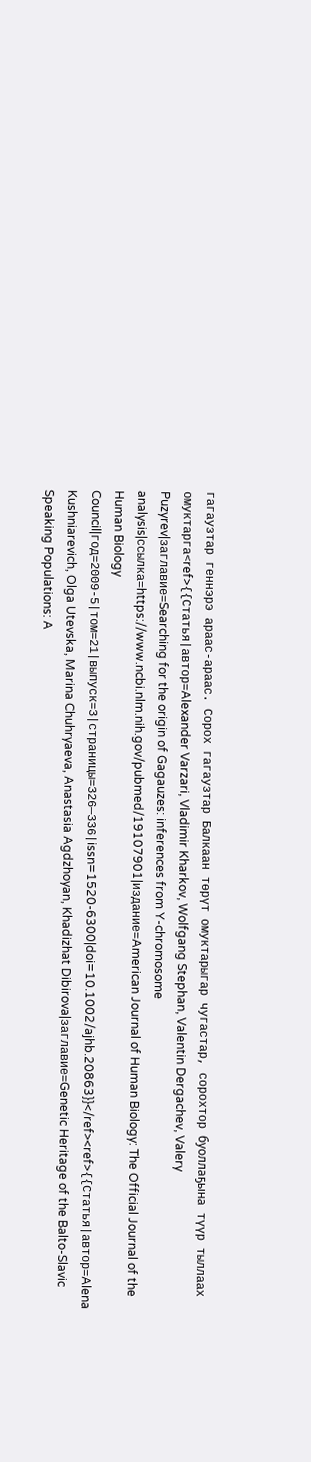гагаузтар геннэрэ араас-араас. Сорох гагаузтар Балкаан төрүт омуктарыгар чугастар, сорохтор буоллаҕына түүр тыллаах омуктарга<ref>{{Статья|автор=Alexander Varzari, Vladimir Kharkov, Wolfgang Stephan, Valentin Dergachev, Valery Puzyrev|заглавие=Searching for the origin of Gagauzes: inferences from Y-chromosome analysis|ссылка=https://www.ncbi.nlm.nih.gov/pubmed/19107901|издание=American Journal of Human Biology: The Official Journal of the Human Biology Council|год=2009-5|том=21|выпуск=3|страницы=326—336|issn=1520-6300|doi=10.1002/ajhb.20863}}</ref><ref>{{Статья|автор=Alena Kushniarevich, Olga Utevska, Marina Chuhryaeva, Anastasia Agdzhoyan, Khadizhat Dibirova|заглавие=Genetic Heritage of the Balto-Slavic Speaking Populations: A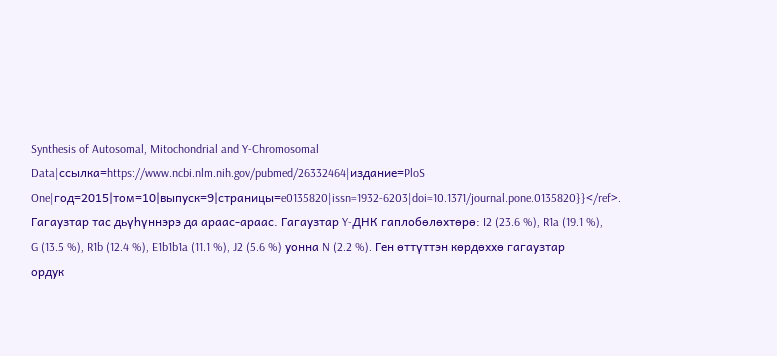Synthesis of Autosomal, Mitochondrial and Y-Chromosomal Data|ссылка=https://www.ncbi.nlm.nih.gov/pubmed/26332464|издание=PloS One|год=2015|том=10|выпуск=9|страницы=e0135820|issn=1932-6203|doi=10.1371/journal.pone.0135820}}</ref>. Гагаузтар тас дьүһүннэрэ да араас-араас. Гагаузтар Y-ДНК гаплобөлөхтөрө: I2 (23.6 %), R1a (19.1 %), G (13.5 %), R1b (12.4 %), E1b1b1a (11.1 %), J2 (5.6 %) уонна N (2.2 %). Ген өттүттэн көрдөххө гагаузтар ордук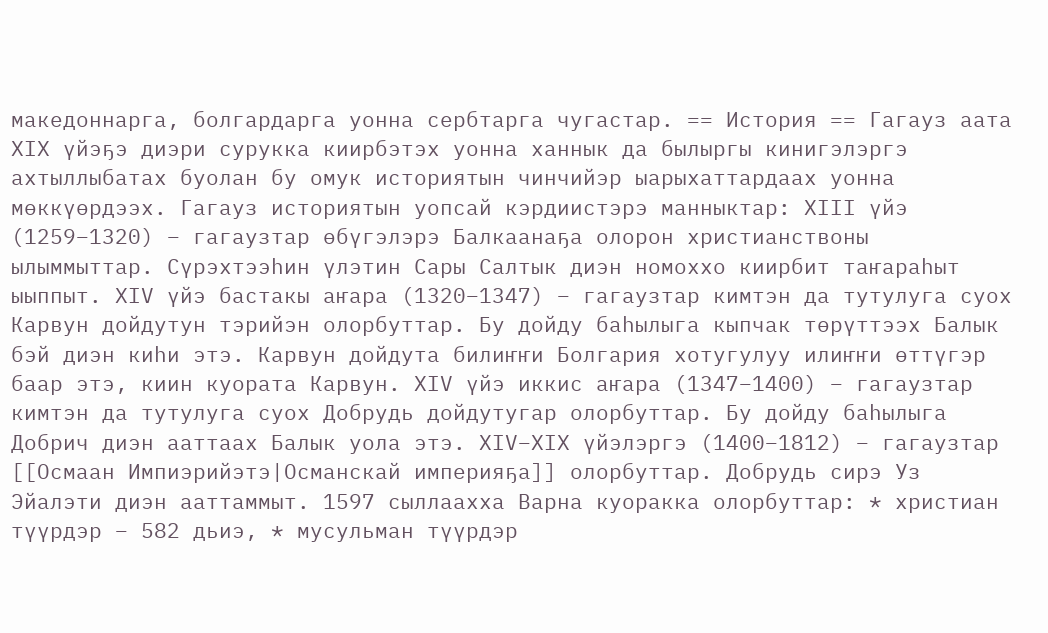македоннарга, болгардарга уонна сербтарга чугастар. == История == Гагауз аата ХІХ үйэҕэ диэри сурукка киирбэтэх уонна ханнык да былыргы кинигэлэргэ ахтыллыбатах буолан бу омук историятын чинчийэр ыарыхаттардаах уонна мөккүөрдээх. Гагауз историятын уопсай кэрдиистэрэ манныктар: XIII үйэ (1259–1320) – гагаузтар өбүгэлэрэ Балкаанаҕа олорон христианствоны ылыммыттар. Сүрэхтээһин үлэтин Сары Салтык диэн номоххо киирбит таҥараһыт ыыппыт. ХIV үйэ бастакы аҥара (1320–1347) – гагаузтар кимтэн да тутулуга суох Карвун дойдутун тэрийэн олорбуттар. Бу дойду баһылыга кыпчак төрүттээх Балык бэй диэн киһи этэ. Карвун дойдута билиҥҥи Болгария хотугулуу илиҥҥи өттүгэр баар этэ, киин куората Карвун. ХIV үйэ иккис аҥара (1347–1400) – гагаузтар кимтэн да тутулуга суох Добрудь дойдутугар олорбуттар. Бу дойду баһылыга Добрич диэн ааттаах Балык уола этэ. XIV–XIX үйэлэргэ (1400–1812) – гагаузтар [[Осмаан Импиэрийэтэ|Османскай империяҕа]] олорбуттар. Добрудь сирэ Уз Эйалэти диэн ааттаммыт. 1597 сыллаахха Варна куоракка олорбуттар: * христиан түүрдэр – 582 дьиэ, * мусульман түүрдэр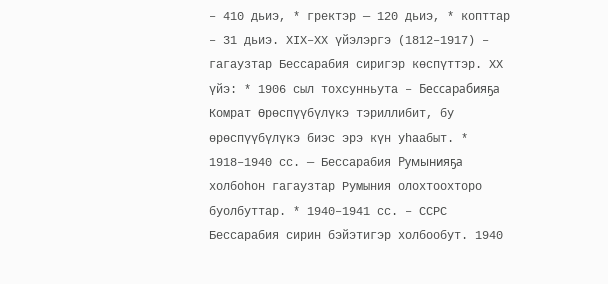– 410 дьиэ, * гректэр — 120 дьиэ, * копттар – 31 дьиэ. ХІХ–ХХ үйэлэргэ (1812–1917) – гагаузтар Бессарабия сиригэр көспүттэр. ХХ үйэ: * 1906 сыл тохсунньута – Бессарабияҕа Комрат Өрөспүүбүлүкэ тэриллибит, бу өрөспүүбүлүкэ биэс эрэ күн уһаабыт. * 1918–1940 сс. — Бессарабия Румынияҕа холбоһон гагаузтар Румыния олохтоохторо буолбуттар. * 1940–1941 сс. – ССРС Бессарабия сирин бэйэтигэр холбообут. 1940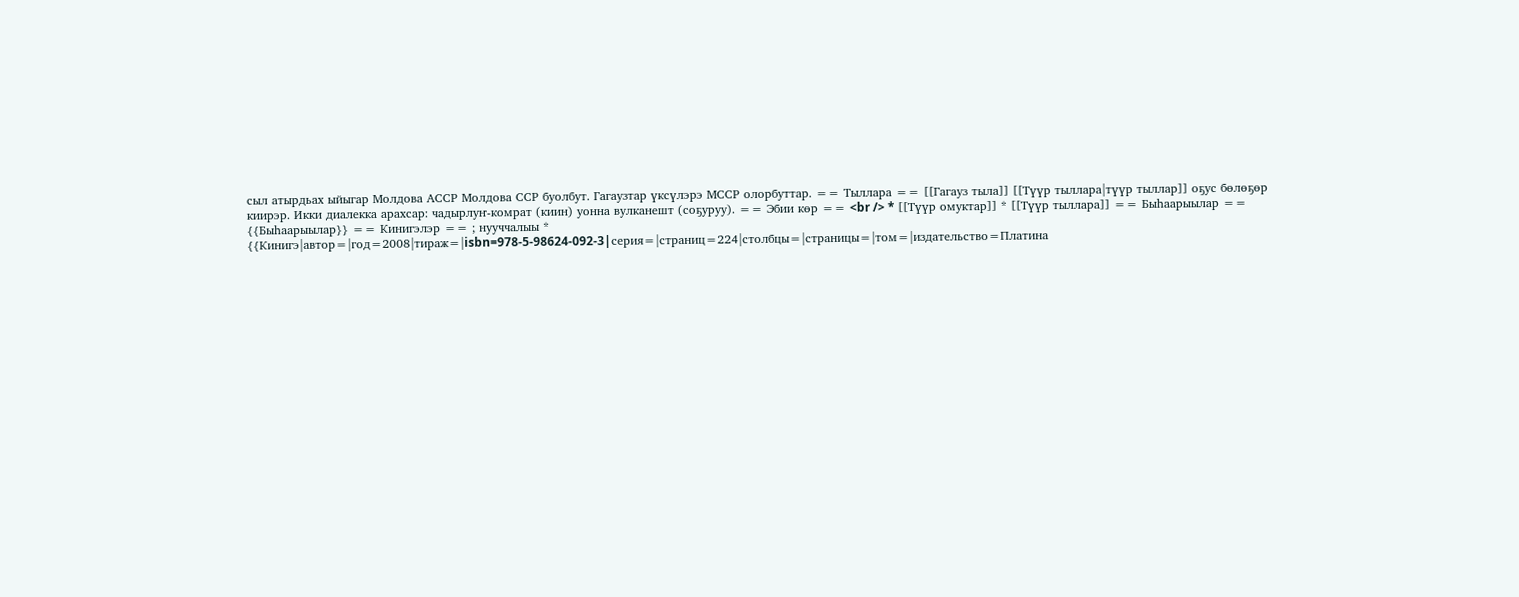сыл атырдьах ыйыгар Молдова АССР Молдова ССР буолбут. Гагаузтар үксүлэрэ МССР олорбуттар. == Тыллара == [[Гагауз тыла]] [[Түүр тыллара|түүр тыллар]] оҕус бөлөҕөр киирэр. Икки диалекка арахсар: чадырлуҥ-комрат (киин) уонна вулканешт (соҕуруу). == Эбии көр == <br /> * [[Түүр омуктар]] * [[Түүр тыллара]] == Быһаарыылар == {{Быһаарыылар}} == Кинигэлэр == ; нууччалыы * {{Кинигэ|автор=|год=2008|тираж=|isbn=978-5-98624-092-3|серия=|страниц=224|столбцы=|страницы=|том=|издательство=Платина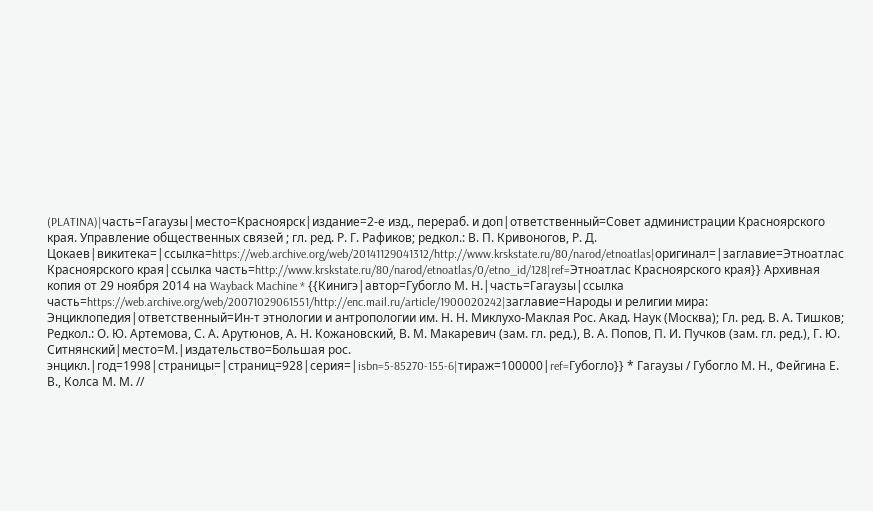(PLATINA)|часть=Гагаузы|место=Красноярск|издание=2-е изд., перераб. и доп|ответственный=Совет администрации Красноярского края. Управление общественных связей ; гл. ред. Р. Г. Рафиков; редкол.: В. П. Кривоногов, Р. Д. Цокаев|викитека=|ссылка=https://web.archive.org/web/20141129041312/http://www.krskstate.ru/80/narod/etnoatlas|оригинал=|заглавие=Этноатлас Красноярского края|ссылка часть=http://www.krskstate.ru/80/narod/etnoatlas/0/etno_id/128|ref=Этноатлас Красноярского края}} Архивная копия от 29 ноября 2014 на Wayback Machine * {{Кинигэ|автор=Губогло М. Н.|часть=Гагаузы|ссылка часть=https://web.archive.org/web/20071029061551/http://enc.mail.ru/article/1900020242|заглавие=Народы и религии мира: Энциклопедия|ответственный=Ин-т этнологии и антропологии им. Н. Н. Миклухо-Маклая Рос. Акад. Наук (Москва); Гл. ред. В. А. Тишков; Редкол.: О. Ю. Артемова, С. А. Арутюнов, А. Н. Кожановский, В. М. Макаревич (зам. гл. ред.), В. А. Попов, П. И. Пучков (зам. гл. ред.), Г. Ю. Ситнянский|место=М.|издательство=Большая рос. энцикл.|год=1998|страницы=|страниц=928|серия=|isbn=5-85270-155-6|тираж=100000|ref=Губогло}} * Гагаузы / Губогло М. Н., Фейгина Е. В., Колса М. М. //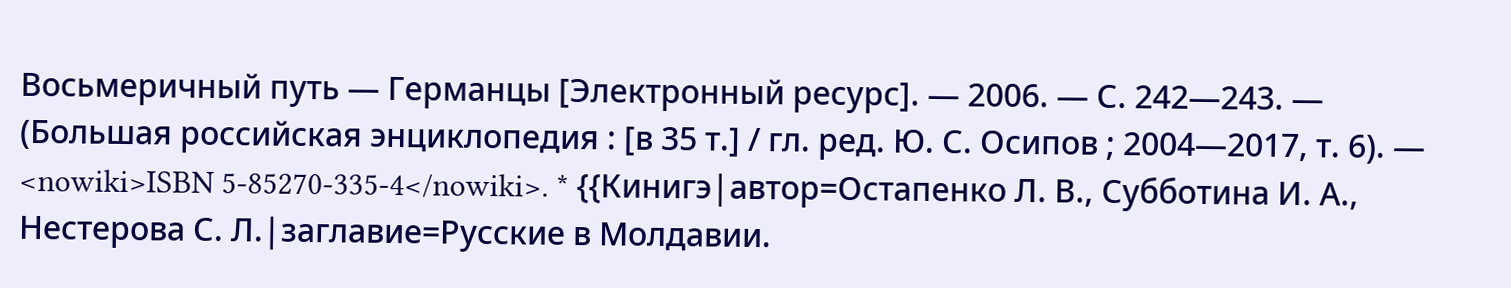Восьмеричный путь — Германцы [Электронный ресурс]. — 2006. — С. 242—243. — (Большая российская энциклопедия : [в 35 т.] / гл. ред. Ю. С. Осипов ; 2004—2017, т. 6). — <nowiki>ISBN 5-85270-335-4</nowiki>. * {{Кинигэ|автор=Остапенко Л. В., Субботина И. А., Нестерова С. Л.|заглавие=Русские в Молдавии.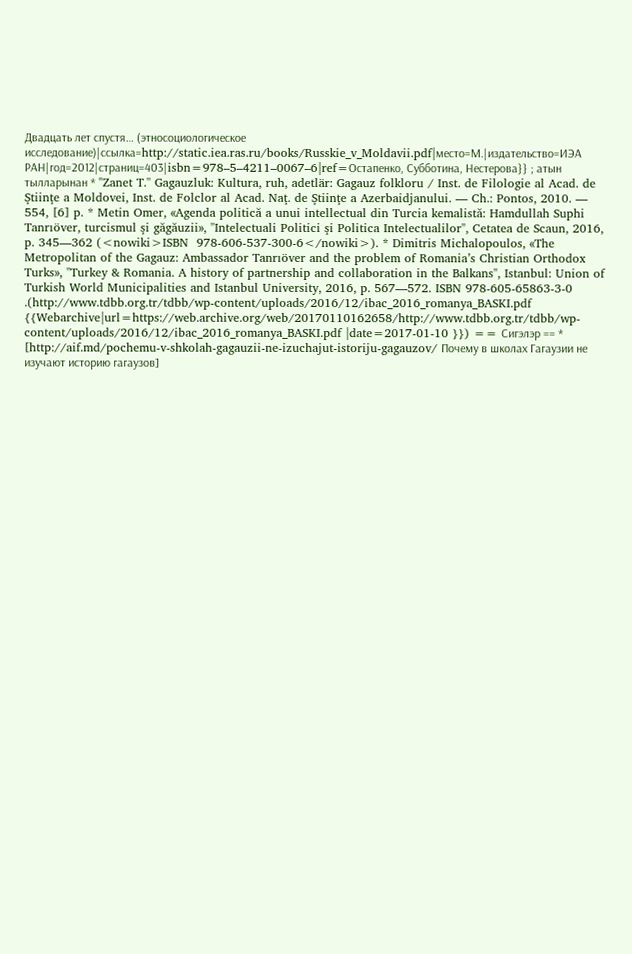Двадцать лет спустя… (этносоциологическое исследование)|ссылка=http://static.iea.ras.ru/books/Russkie_v_Moldavii.pdf|место=М.|издательство=ИЭА РАН|год=2012|страниц=403|isbn=978–5–4211–0067–6|ref=Остапенко, Субботина, Нестерова}} ; атын тылларынан * ''Zanet T.'' Gagauzluk: Kultura, ruh, adetlär: Gagauz folkloru / Inst. de Filologie al Acad. de Ştiinţe a Moldovei, Inst. de Folclor al Acad. Naţ. de Ştiinţe a Azerbaidjanului. — Ch.: Pontos, 2010. — 554, [6] p. * Metin Omer, «Agenda politică a unui intellectual din Turcia kemalistă: Hamdullah Suphi Tanrıöver, turcismul şi găgăuzii», ''Intelectuali Politici şi Politica Intelectualilor'', Cetatea de Scaun, 2016, p. 345—362 (<nowiki>ISBN  978-606-537-300-6</nowiki>). * Dimitris Michalopoulos, «The Metropolitan of the Gagauz: Ambassador Tanrıöver and the problem of Romania’s Christian Orthodox Turks», ''Turkey & Romania. A history of partnership and collaboration in the Balkans'', Istanbul: Union of Turkish World Municipalities and Istanbul University, 2016, p. 567—572. ISBN 978-605-65863-3-0 .(http://www.tdbb.org.tr/tdbb/wp-content/uploads/2016/12/ibac_2016_romanya_BASKI.pdf {{Webarchive|url=https://web.archive.org/web/20170110162658/http://www.tdbb.org.tr/tdbb/wp-content/uploads/2016/12/ibac_2016_romanya_BASKI.pdf |date=2017-01-10 }}) == Сигэлэр == * [http://aif.md/pochemu-v-shkolah-gagauzii-ne-izuchajut-istoriju-gagauzov/ Почему в школах Гагаузии не изучают историю гагаузов]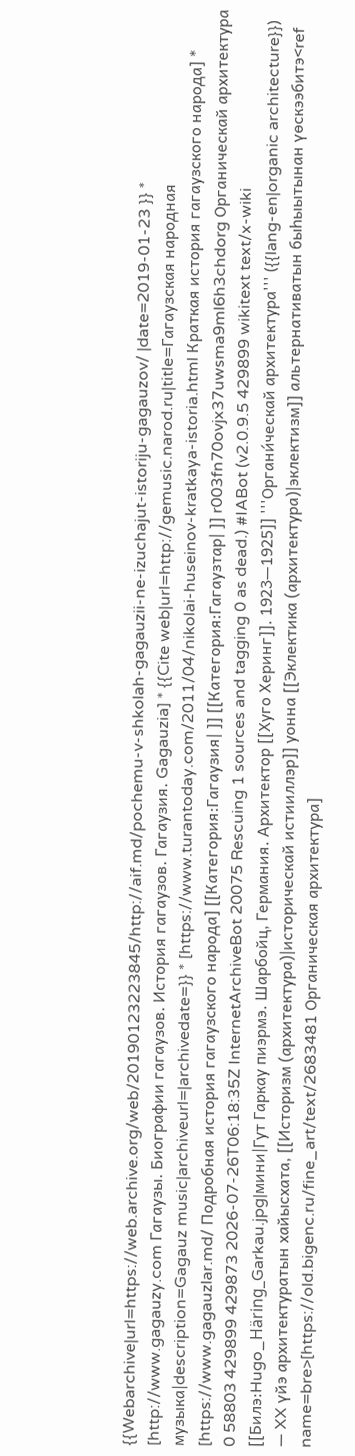{{Webarchive|url=https://web.archive.org/web/20190123223845/http://aif.md/pochemu-v-shkolah-gagauzii-ne-izuchajut-istoriju-gagauzov/ |date=2019-01-23 }} * [http://www.gagauzy.com Гагаузы. Биографии гагаузов. История гагаузов. Гагаузия. Gagauzia] * {{Cite web|url=http://gemusic.narod.ru|title=Гагаузская народная музыка|description=Gagauz music|archiveurl=|archivedate=}} * [https://www.turantoday.com/2011/04/nikolai-huseinov-kratkaya-istoria.html Краткая история гагаузского народа] * [https://www.gagauzlar.md/ Подробная история гагаузского народа] [[Категория:Гагаузия| ]] [[Категория:Гагаузтар| ]] r003fn70ovjx37uwsma9ml6h3chdorg Органическай архитектура 0 58803 429899 429873 2026-07-26T06:18:35Z InternetArchiveBot 20075 Rescuing 1 sources and tagging 0 as dead.) #IABot (v2.0.9.5 429899 wikitext text/x-wiki [[Билэ:Hugo_Häring_Garkau.jpg|мини|Гут Гаркау пиэрмэ. Шарбойц, Германия. Архитектор [[Хуго Херинг]]. 1923—1925]] '''Органи́ческай архитектура''' ({{lang-en|organic architecture}}) — XX үйэ архитектуратын хайысхата, [[Историзм (архитектура)|историческай истииллэр]] уонна [[Эклектика (архитектура)|эклектизм]] альтернативатын быһыытынан үөскээбитэ<ref name=bre>[https://old.bigenc.ru/fine_art/text/2683481 Органическая архитектура]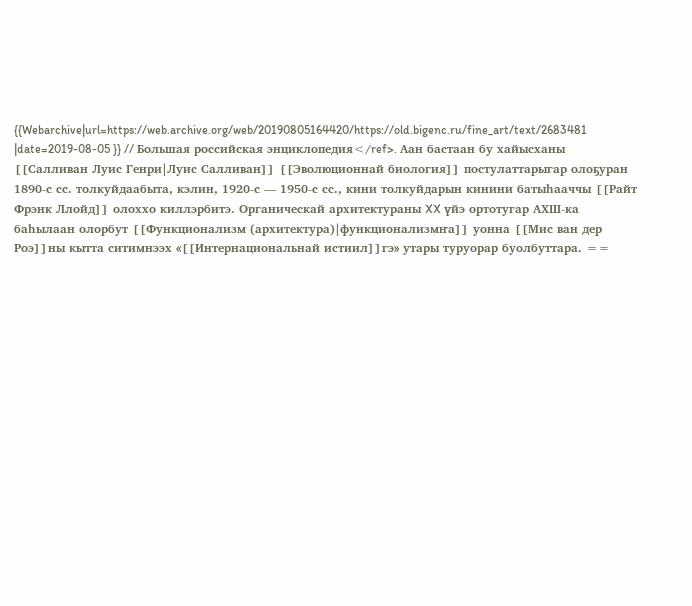{{Webarchive|url=https://web.archive.org/web/20190805164420/https://old.bigenc.ru/fine_art/text/2683481 |date=2019-08-05 }} // Большая российская энциклопедия</ref>. Аан бастаан бу хайысханы [[Салливан Луис Генри|Луис Салливан]] [[Эволюционнай биология]] постулаттарыгар олоҕуран 1890-с сс. толкуйдаабыта, кэлин, 1920-с — 1950-с сс., кини толкуйдарын кинини батыһааччы [[Райт Фрэнк Ллойд]] олоххо киллэрбитэ. Органическай архитектураны XX үйэ ортотугар АХШ-ка баһылаан олорбут [[Функционализм (архитектура)|функционализмҥа]] уонна [[Мис ван дер Роэ]]ны кытта ситимнээх «[[Интернациональнай истиил]]гэ» утары туруорар буолбуттара. ==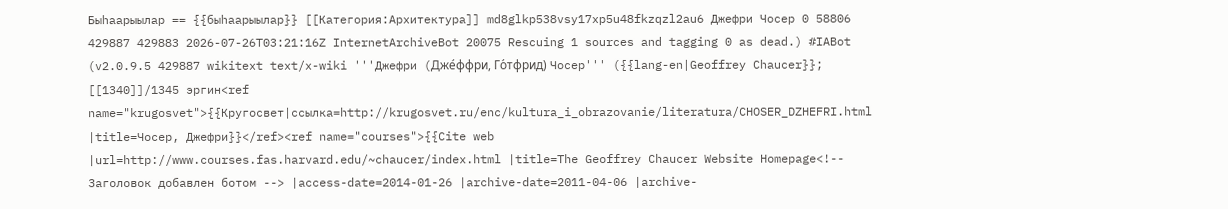Быһаарыылар == {{быһаарыылар}} [[Категория:Архитектура]] md8glkp538vsy17xp5u48fkzqzl2au6 Джефри Чосер 0 58806 429887 429883 2026-07-26T03:21:16Z InternetArchiveBot 20075 Rescuing 1 sources and tagging 0 as dead.) #IABot (v2.0.9.5 429887 wikitext text/x-wiki '''Джефри (Дже́ффри, Го́тфрид) Чосер''' ({{lang-en|Geoffrey Chaucer}}; [[1340]]/1345 эргин<ref name="krugosvet">{{Кругосвет|ссылка=http://krugosvet.ru/enc/kultura_i_obrazovanie/literatura/CHOSER_DZHEFRI.html |title=Чосер, Джефри}}</ref><ref name="courses">{{Cite web |url=http://www.courses.fas.harvard.edu/~chaucer/index.html |title=The Geoffrey Chaucer Website Homepage<!-- Заголовок добавлен ботом --> |access-date=2014-01-26 |archive-date=2011-04-06 |archive-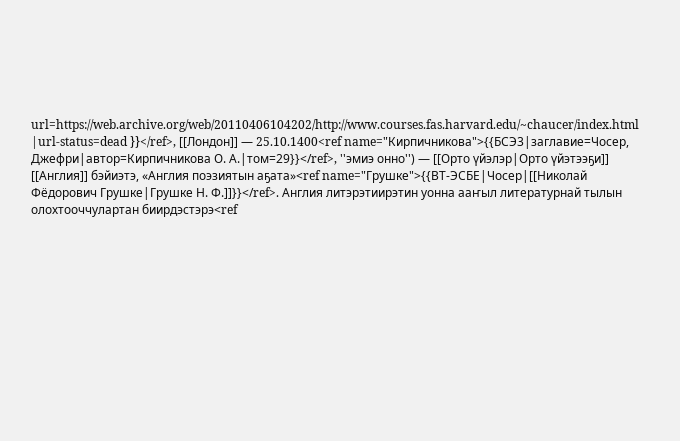url=https://web.archive.org/web/20110406104202/http://www.courses.fas.harvard.edu/~chaucer/index.html |url-status=dead }}</ref>, [[Лондон]] — 25.10.1400<ref name="Кирпичникова">{{БСЭ3|заглавие=Чосер, Джефри|автор=Кирпичникова О. А.|том=29}}</ref>, ''эмиэ онно'') — [[Орто үйэлэр|Орто үйэтээҕи]] [[Англия]] бэйиэтэ, «Англия поэзиятын аҕата»<ref name="Грушке">{{ВТ-ЭСБЕ|Чосер|[[Николай Фёдорович Грушке|Грушке Н. Ф.]]}}</ref>. Англия литэрэтиирэтин уонна ааҥыл литературнай тылын олохтооччулартан биирдэстэрэ<ref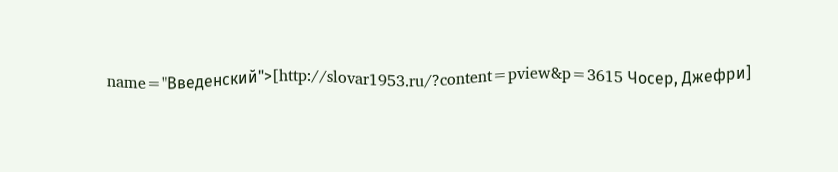name="Введенский">[http://slovar1953.ru/?content=pview&p=3615 Чосер, Джефри]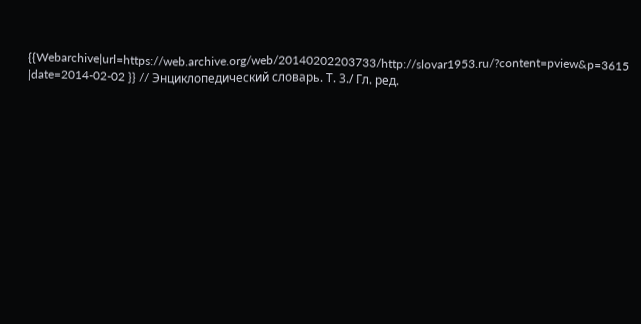{{Webarchive|url=https://web.archive.org/web/20140202203733/http://slovar1953.ru/?content=pview&p=3615 |date=2014-02-02 }} // Энциклопедический словарь. Т. 3./ Гл. ред.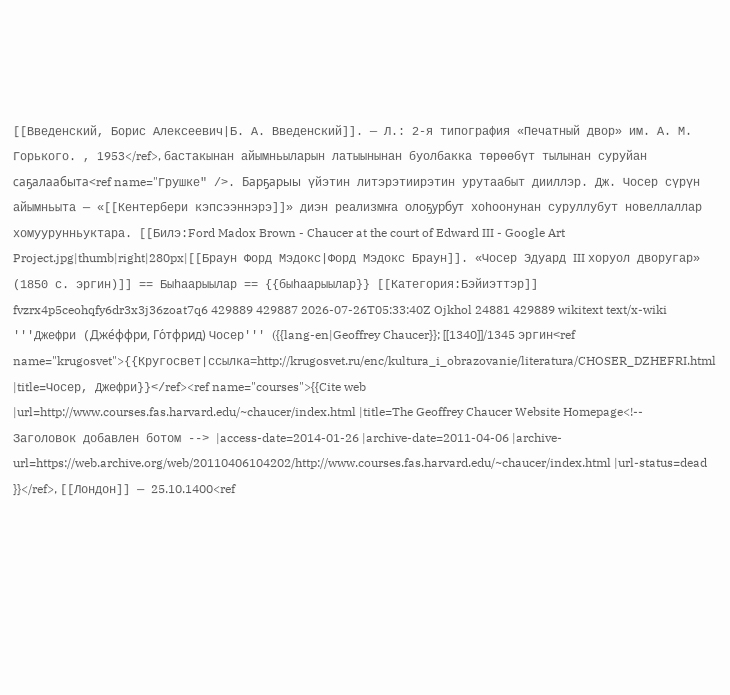[[Введенский, Борис Алексеевич|Б. А. Введенский]]. — Л.: 2-я типография «Печатный двор» им. А. М. Горького. , 1953</ref>, бастакынан айымньыларын латыынынан буолбакка төрөөбүт тылынан суруйан саҕалаабыта<ref name="Грушке" />. Барҕарыы үйэтин литэрэтиирэтин урутаабыт дииллэр. Дж. Чосер сүрүн айымньыта — «[[Кентербери кэпсээннэрэ]]» диэн реализмҥа олоҕурбут хоһоонунан суруллубут новеллаллар хомуурунньуктара. [[Билэ:Ford Madox Brown - Chaucer at the court of Edward III - Google Art Project.jpg|thumb|right|280px|[[Браун Форд Мэдокс|Форд Мэдокс Браун]]. «Чосер Эдуард III хоруол дворугар» (1850 с. эргин)]] == Быһаарыылар == {{быһаарыылар}} [[Категория:Бэйиэттэр]] fvzrx4p5ceohqfy6dr3x3j36zoat7q6 429889 429887 2026-07-26T05:33:40Z Ojkhol 24881 429889 wikitext text/x-wiki '''Джефри (Дже́ффри, Го́тфрид) Чосер''' ({{lang-en|Geoffrey Chaucer}}; [[1340]]/1345 эргин<ref name="krugosvet">{{Кругосвет|ссылка=http://krugosvet.ru/enc/kultura_i_obrazovanie/literatura/CHOSER_DZHEFRI.html |title=Чосер, Джефри}}</ref><ref name="courses">{{Cite web |url=http://www.courses.fas.harvard.edu/~chaucer/index.html |title=The Geoffrey Chaucer Website Homepage<!-- Заголовок добавлен ботом --> |access-date=2014-01-26 |archive-date=2011-04-06 |archive-url=https://web.archive.org/web/20110406104202/http://www.courses.fas.harvard.edu/~chaucer/index.html |url-status=dead }}</ref>, [[Лондон]] — 25.10.1400<ref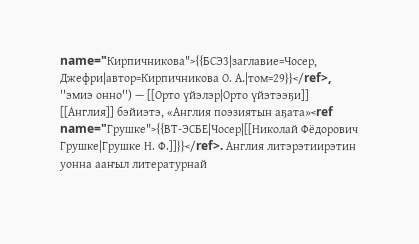name="Кирпичникова">{{БСЭ3|заглавие=Чосер, Джефри|автор=Кирпичникова О. А.|том=29}}</ref>, ''эмиэ онно'') — [[Орто үйэлэр|Орто үйэтээҕи]] [[Англия]] бэйиэтэ, «Англия поэзиятын аҕата»<ref name="Грушке">{{ВТ-ЭСБЕ|Чосер|[[Николай Фёдорович Грушке|Грушке Н. Ф.]]}}</ref>. Англия литэрэтиирэтин уонна ааҥыл литературнай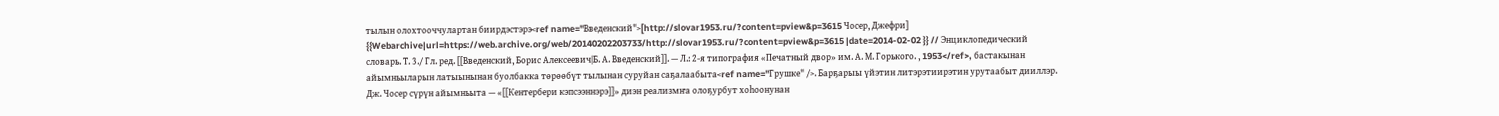тылын олохтооччулартан биирдэстэрэ<ref name="Введенский">[http://slovar1953.ru/?content=pview&p=3615 Чосер, Джефри] {{Webarchive|url=https://web.archive.org/web/20140202203733/http://slovar1953.ru/?content=pview&p=3615 |date=2014-02-02 }} // Энциклопедический словарь. Т. 3./ Гл. ред. [[Введенский, Борис Алексеевич|Б. А. Введенский]]. — Л.: 2-я типография «Печатный двор» им. А. М. Горького. , 1953</ref>, бастакынан айымньыларын латыынынан буолбакка төрөөбүт тылынан суруйан саҕалаабыта<ref name="Грушке" />. Барҕарыы үйэтин литэрэтиирэтин урутаабыт дииллэр. Дж. Чосер сүрүн айымньыта — «[[Кентербери кэпсээннэрэ]]» диэн реализмҥа олоҕурбут хоһоонунан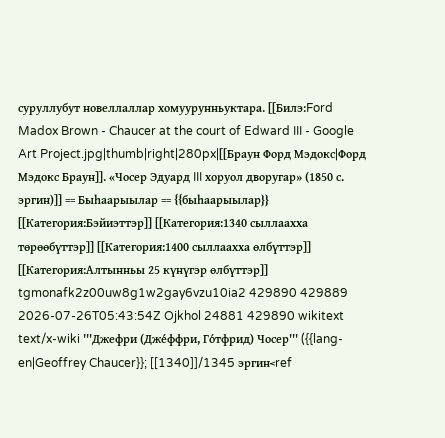суруллубут новеллаллар хомуурунньуктара. [[Билэ:Ford Madox Brown - Chaucer at the court of Edward III - Google Art Project.jpg|thumb|right|280px|[[Браун Форд Мэдокс|Форд Мэдокс Браун]]. «Чосер Эдуард III хоруол дворугар» (1850 с. эргин)]] == Быһаарыылар == {{быһаарыылар}} [[Категория:Бэйиэттэр]] [[Категория:1340 сыллаахха төрөөбүттэр]] [[Категория:1400 сыллаахха өлбүттэр]] [[Категория:Алтынньы 25 күнүгэр өлбүттэр]] tgmonafk2z00uw8g1w2gay6vzu10ia2 429890 429889 2026-07-26T05:43:54Z Ojkhol 24881 429890 wikitext text/x-wiki '''Джефри (Дже́ффри, Го́тфрид) Чосер''' ({{lang-en|Geoffrey Chaucer}}; [[1340]]/1345 эргин<ref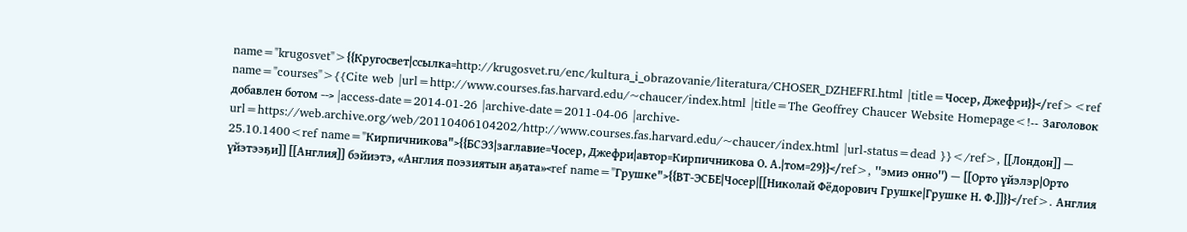name="krugosvet">{{Кругосвет|ссылка=http://krugosvet.ru/enc/kultura_i_obrazovanie/literatura/CHOSER_DZHEFRI.html |title=Чосер, Джефри}}</ref><ref name="courses">{{Cite web |url=http://www.courses.fas.harvard.edu/~chaucer/index.html |title=The Geoffrey Chaucer Website Homepage<!-- Заголовок добавлен ботом --> |access-date=2014-01-26 |archive-date=2011-04-06 |archive-url=https://web.archive.org/web/20110406104202/http://www.courses.fas.harvard.edu/~chaucer/index.html |url-status=dead }}</ref>, [[Лондон]] — 25.10.1400<ref name="Кирпичникова">{{БСЭ3|заглавие=Чосер, Джефри|автор=Кирпичникова О. А.|том=29}}</ref>, ''эмиэ онно'') — [[Орто үйэлэр|Орто үйэтээҕи]] [[Англия]] бэйиэтэ, «Англия поэзиятын аҕата»<ref name="Грушке">{{ВТ-ЭСБЕ|Чосер|[[Николай Фёдорович Грушке|Грушке Н. Ф.]]}}</ref>. Англия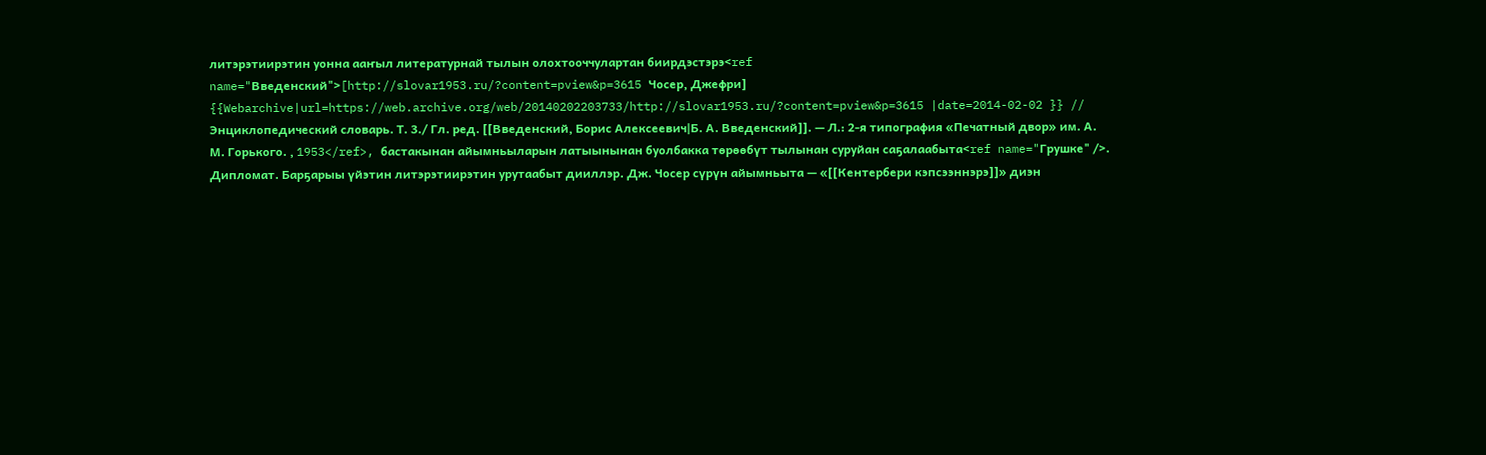литэрэтиирэтин уонна ааҥыл литературнай тылын олохтооччулартан биирдэстэрэ<ref name="Введенский">[http://slovar1953.ru/?content=pview&p=3615 Чосер, Джефри] {{Webarchive|url=https://web.archive.org/web/20140202203733/http://slovar1953.ru/?content=pview&p=3615 |date=2014-02-02 }} // Энциклопедический словарь. Т. 3./ Гл. ред. [[Введенский, Борис Алексеевич|Б. А. Введенский]]. — Л.: 2-я типография «Печатный двор» им. А. М. Горького. , 1953</ref>, бастакынан айымньыларын латыынынан буолбакка төрөөбүт тылынан суруйан саҕалаабыта<ref name="Грушке" />. Дипломат. Барҕарыы үйэтин литэрэтиирэтин урутаабыт дииллэр. Дж. Чосер сүрүн айымньыта — «[[Кентербери кэпсээннэрэ]]» диэн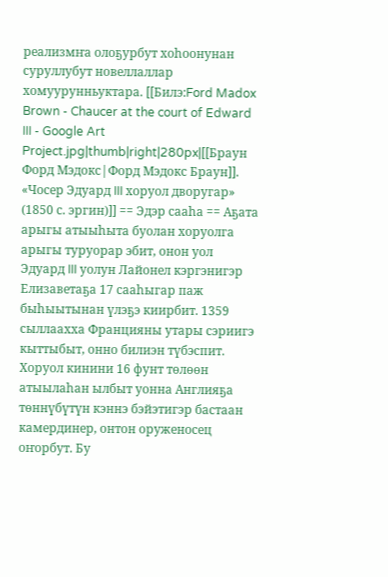реализмҥа олоҕурбут хоһоонунан суруллубут новеллаллар хомуурунньуктара. [[Билэ:Ford Madox Brown - Chaucer at the court of Edward III - Google Art Project.jpg|thumb|right|280px|[[Браун Форд Мэдокс|Форд Мэдокс Браун]]. «Чосер Эдуард III хоруол дворугар» (1850 с. эргин)]] == Эдэр сааһа == Аҕата арыгы атыыһыта буолан хоруолга арыгы туруорар эбит, онон уол Эдуард III уолун Лайонел кэргэнигэр Елизаветаҕа 17 сааһыгар паж быһыытынан үлэҕэ киирбит. 1359 сыллаахха Францияны утары сэриигэ кыттыбыт, онно билиэн түбэспит. Хоруол кинини 16 фунт төлөөн атыылаһан ылбыт уонна Англияҕа төннүбүтүн кэннэ бэйэтигэр бастаан камердинер, онтон оруженосец оҥорбут. Бу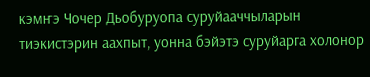кэмҥэ Чочер Дьобуруопа суруйааччыларын тиэкистэрин аахпыт, уонна бэйэтэ суруйарга холонор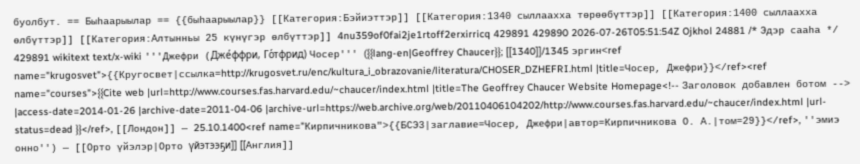буолбут. == Быһаарыылар == {{быһаарыылар}} [[Категория:Бэйиэттэр]] [[Категория:1340 сыллаахха төрөөбүттэр]] [[Категория:1400 сыллаахха өлбүттэр]] [[Категория:Алтынньы 25 күнүгэр өлбүттэр]] 4nu359of0fai2je1rtoff2erxirricq 429891 429890 2026-07-26T05:51:54Z Ojkhol 24881 /* Эдэр сааһа */ 429891 wikitext text/x-wiki '''Джефри (Дже́ффри, Го́тфрид) Чосер''' ({{lang-en|Geoffrey Chaucer}}; [[1340]]/1345 эргин<ref name="krugosvet">{{Кругосвет|ссылка=http://krugosvet.ru/enc/kultura_i_obrazovanie/literatura/CHOSER_DZHEFRI.html |title=Чосер, Джефри}}</ref><ref name="courses">{{Cite web |url=http://www.courses.fas.harvard.edu/~chaucer/index.html |title=The Geoffrey Chaucer Website Homepage<!-- Заголовок добавлен ботом --> |access-date=2014-01-26 |archive-date=2011-04-06 |archive-url=https://web.archive.org/web/20110406104202/http://www.courses.fas.harvard.edu/~chaucer/index.html |url-status=dead }}</ref>, [[Лондон]] — 25.10.1400<ref name="Кирпичникова">{{БСЭ3|заглавие=Чосер, Джефри|автор=Кирпичникова О. А.|том=29}}</ref>, ''эмиэ онно'') — [[Орто үйэлэр|Орто үйэтээҕи]] [[Англия]]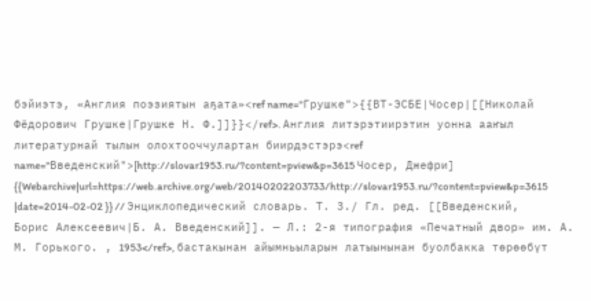бэйиэтэ, «Англия поэзиятын аҕата»<ref name="Грушке">{{ВТ-ЭСБЕ|Чосер|[[Николай Фёдорович Грушке|Грушке Н. Ф.]]}}</ref>. Англия литэрэтиирэтин уонна ааҥыл литературнай тылын олохтооччулартан биирдэстэрэ<ref name="Введенский">[http://slovar1953.ru/?content=pview&p=3615 Чосер, Джефри] {{Webarchive|url=https://web.archive.org/web/20140202203733/http://slovar1953.ru/?content=pview&p=3615 |date=2014-02-02 }} // Энциклопедический словарь. Т. 3./ Гл. ред. [[Введенский, Борис Алексеевич|Б. А. Введенский]]. — Л.: 2-я типография «Печатный двор» им. А. М. Горького. , 1953</ref>, бастакынан айымньыларын латыынынан буолбакка төрөөбүт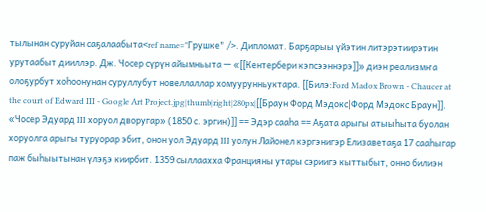тылынан суруйан саҕалаабыта<ref name="Грушке" />. Дипломат. Барҕарыы үйэтин литэрэтиирэтин урутаабыт дииллэр. Дж. Чосер сүрүн айымньыта — «[[Кентербери кэпсээннэрэ]]» диэн реализмҥа олоҕурбут хоһоонунан суруллубут новеллаллар хомуурунньуктара. [[Билэ:Ford Madox Brown - Chaucer at the court of Edward III - Google Art Project.jpg|thumb|right|280px|[[Браун Форд Мэдокс|Форд Мэдокс Браун]]. «Чосер Эдуард III хоруол дворугар» (1850 с. эргин)]] == Эдэр сааһа == Аҕата арыгы атыыһыта буолан хоруолга арыгы туруорар эбит, онон уол Эдуард III уолун Лайонел кэргэнигэр Елизаветаҕа 17 сааһыгар паж быһыытынан үлэҕэ киирбит. 1359 сыллаахха Францияны утары сэриигэ кыттыбыт, онно билиэн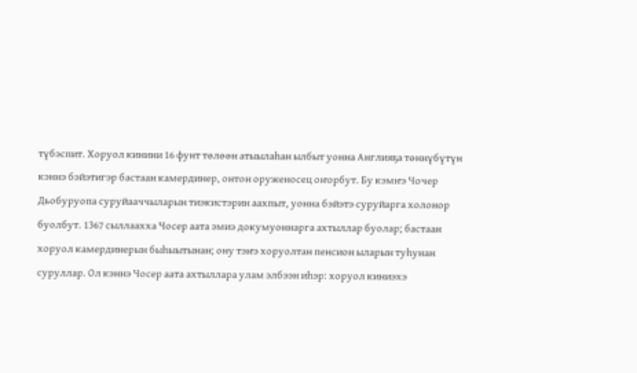түбэспит. Хоруол кинини 16 фунт төлөөн атыылаһан ылбыт уонна Англияҕа төннүбүтүн кэннэ бэйэтигэр бастаан камердинер, онтон оруженосец оҥорбут. Бу кэмҥэ Чочер Дьобуруопа суруйааччыларын тиэкистэрин аахпыт, уонна бэйэтэ суруйарга холонор буолбут. 1367 сыллаахха Чосер аата эмиэ докумуоннарга ахтыллар буолар; бастаан хоруол камердинерын быһыытынан; ону тэҥэ хоруолтан пенсион ыларын туһунан суруллар. Ол кэннэ Чосер аата ахтыллара улам элбээн иһэр: хоруол киниэхэ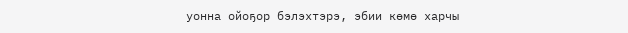уонна ойоҕор бэлэхтэрэ, эбии көмө харчы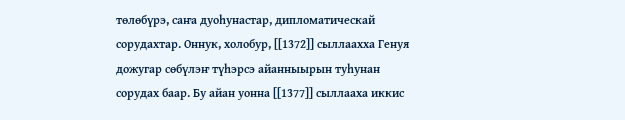төлөбүрэ, саҥа дуоһунастар, дипломатическай сорудахтар. Оннук, холобур, [[1372]] сыллаахха Генуя дожугар сөбүлэҥ түһэрсэ айанныырын туһунан сорудах баар. Бу айан уонна [[1377]] сыллааха иккис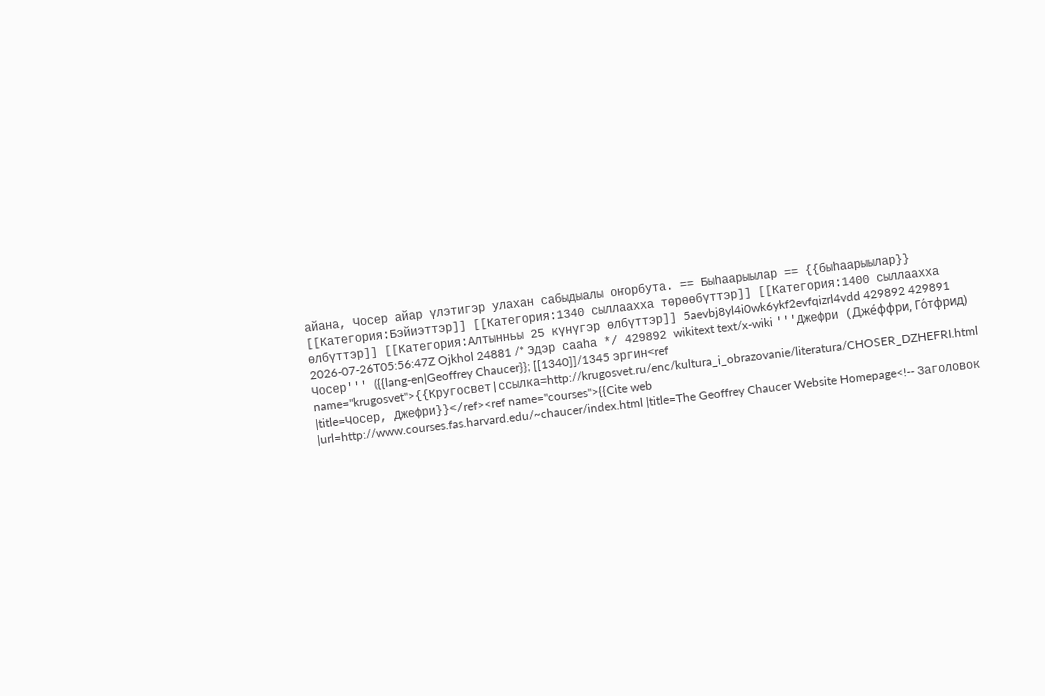айана, Чосер айар үлэтигэр улахан сабыдыалы оҥорбута. == Быһаарыылар == {{быһаарыылар}} [[Категория:Бэйиэттэр]] [[Категория:1340 сыллаахха төрөөбүттэр]] [[Категория:1400 сыллаахха өлбүттэр]] [[Категория:Алтынньы 25 күнүгэр өлбүттэр]] 5aevbj8yl4i0wk6ykf2evfqizrl4vdd 429892 429891 2026-07-26T05:56:47Z Ojkhol 24881 /* Эдэр сааһа */ 429892 wikitext text/x-wiki '''Джефри (Дже́ффри, Го́тфрид) Чосер''' ({{lang-en|Geoffrey Chaucer}}; [[1340]]/1345 эргин<ref name="krugosvet">{{Кругосвет|ссылка=http://krugosvet.ru/enc/kultura_i_obrazovanie/literatura/CHOSER_DZHEFRI.html |title=Чосер, Джефри}}</ref><ref name="courses">{{Cite web |url=http://www.courses.fas.harvard.edu/~chaucer/index.html |title=The Geoffrey Chaucer Website Homepage<!-- Заголовок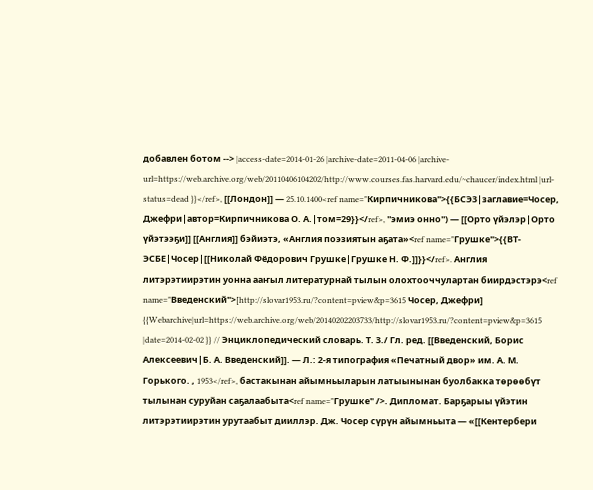добавлен ботом --> |access-date=2014-01-26 |archive-date=2011-04-06 |archive-url=https://web.archive.org/web/20110406104202/http://www.courses.fas.harvard.edu/~chaucer/index.html |url-status=dead }}</ref>, [[Лондон]] — 25.10.1400<ref name="Кирпичникова">{{БСЭ3|заглавие=Чосер, Джефри|автор=Кирпичникова О. А.|том=29}}</ref>, ''эмиэ онно'') — [[Орто үйэлэр|Орто үйэтээҕи]] [[Англия]] бэйиэтэ, «Англия поэзиятын аҕата»<ref name="Грушке">{{ВТ-ЭСБЕ|Чосер|[[Николай Фёдорович Грушке|Грушке Н. Ф.]]}}</ref>. Англия литэрэтиирэтин уонна ааҥыл литературнай тылын олохтооччулартан биирдэстэрэ<ref name="Введенский">[http://slovar1953.ru/?content=pview&p=3615 Чосер, Джефри] {{Webarchive|url=https://web.archive.org/web/20140202203733/http://slovar1953.ru/?content=pview&p=3615 |date=2014-02-02 }} // Энциклопедический словарь. Т. 3./ Гл. ред. [[Введенский, Борис Алексеевич|Б. А. Введенский]]. — Л.: 2-я типография «Печатный двор» им. А. М. Горького. , 1953</ref>, бастакынан айымньыларын латыынынан буолбакка төрөөбүт тылынан суруйан саҕалаабыта<ref name="Грушке" />. Дипломат. Барҕарыы үйэтин литэрэтиирэтин урутаабыт дииллэр. Дж. Чосер сүрүн айымньыта — «[[Кентербери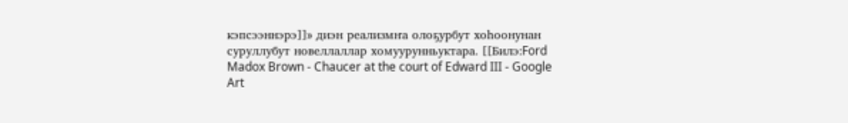кэпсээннэрэ]]» диэн реализмҥа олоҕурбут хоһоонунан суруллубут новеллаллар хомуурунньуктара. [[Билэ:Ford Madox Brown - Chaucer at the court of Edward III - Google Art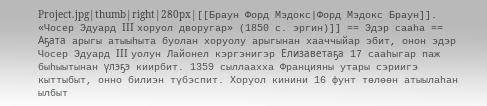Project.jpg|thumb|right|280px|[[Браун Форд Мэдокс|Форд Мэдокс Браун]]. «Чосер Эдуард III хоруол дворугар» (1850 с. эргин)]] == Эдэр сааһа == Аҕата арыгы атыыһыта буолан хоруолу арыгынан хааччыйар эбит, онон эдэр Чосер Эдуард III уолун Лайонел кэргэнигэр Елизаветаҕа 17 сааһыгар паж быһыытынан үлэҕэ киирбит. 1359 сыллаахха Францияны утары сэриигэ кыттыбыт, онно билиэн түбэспит. Хоруол кинини 16 фунт төлөөн атыылаһан ылбыт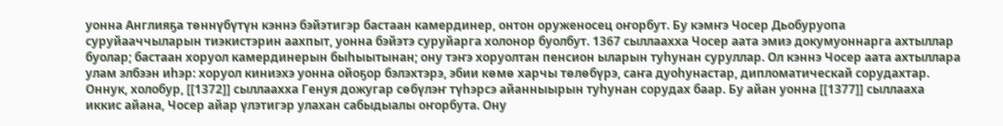уонна Англияҕа төннүбүтүн кэннэ бэйэтигэр бастаан камердинер, онтон оруженосец оҥорбут. Бу кэмҥэ Чосер Дьобуруопа суруйааччыларын тиэкистэрин аахпыт, уонна бэйэтэ суруйарга холонор буолбут. 1367 сыллаахха Чосер аата эмиэ докумуоннарга ахтыллар буолар; бастаан хоруол камердинерын быһыытынан; ону тэҥэ хоруолтан пенсион ыларын туһунан суруллар. Ол кэннэ Чосер аата ахтыллара улам элбээн иһэр: хоруол киниэхэ уонна ойоҕор бэлэхтэрэ, эбии көмө харчы төлөбүрэ, саҥа дуоһунастар, дипломатическай сорудахтар. Оннук, холобур, [[1372]] сыллаахха Генуя дожугар сөбүлэҥ түһэрсэ айанныырын туһунан сорудах баар. Бу айан уонна [[1377]] сыллааха иккис айана, Чосер айар үлэтигэр улахан сабыдыалы оҥорбута. Ону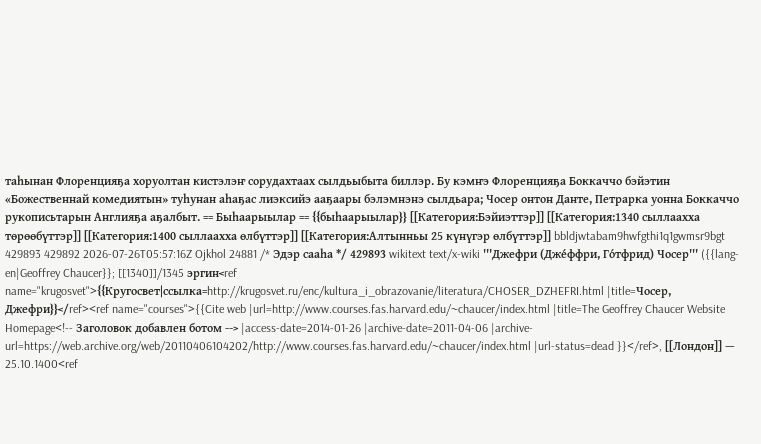таһынан Флоренцияҕа хоруолтан кистэлэҥ сорудахтаах сылдьыбыта биллэр. Бу кэмҥэ Флоренцияҕа Боккаччо бэйэтин «Божественнай комедиятын» туһунан аһаҕас лиэксийэ ааҕаары бэлэмнэнэ сылдьара; Чосер онтон Данте, Петрарка уонна Боккаччо рукописьтарын Англияҕа аҕалбыт. == Быһаарыылар == {{быһаарыылар}} [[Категория:Бэйиэттэр]] [[Категория:1340 сыллаахха төрөөбүттэр]] [[Категория:1400 сыллаахха өлбүттэр]] [[Категория:Алтынньы 25 күнүгэр өлбүттэр]] bbldjwtabam9hwfgthi1q1gwmsr9bgt 429893 429892 2026-07-26T05:57:16Z Ojkhol 24881 /* Эдэр сааһа */ 429893 wikitext text/x-wiki '''Джефри (Дже́ффри, Го́тфрид) Чосер''' ({{lang-en|Geoffrey Chaucer}}; [[1340]]/1345 эргин<ref name="krugosvet">{{Кругосвет|ссылка=http://krugosvet.ru/enc/kultura_i_obrazovanie/literatura/CHOSER_DZHEFRI.html |title=Чосер, Джефри}}</ref><ref name="courses">{{Cite web |url=http://www.courses.fas.harvard.edu/~chaucer/index.html |title=The Geoffrey Chaucer Website Homepage<!-- Заголовок добавлен ботом --> |access-date=2014-01-26 |archive-date=2011-04-06 |archive-url=https://web.archive.org/web/20110406104202/http://www.courses.fas.harvard.edu/~chaucer/index.html |url-status=dead }}</ref>, [[Лондон]] — 25.10.1400<ref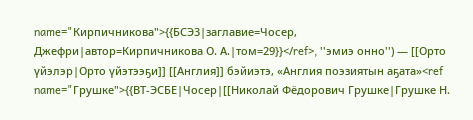name="Кирпичникова">{{БСЭ3|заглавие=Чосер, Джефри|автор=Кирпичникова О. А.|том=29}}</ref>, ''эмиэ онно'') — [[Орто үйэлэр|Орто үйэтээҕи]] [[Англия]] бэйиэтэ, «Англия поэзиятын аҕата»<ref name="Грушке">{{ВТ-ЭСБЕ|Чосер|[[Николай Фёдорович Грушке|Грушке Н.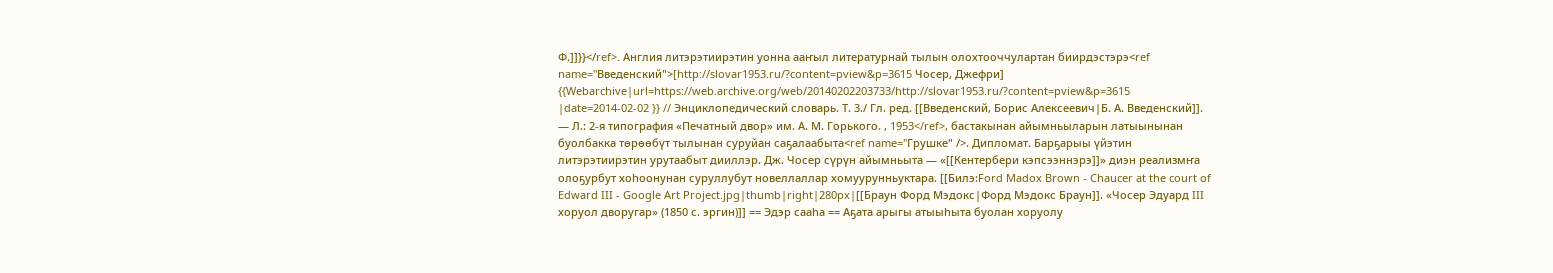Ф.]]}}</ref>. Англия литэрэтиирэтин уонна ааҥыл литературнай тылын олохтооччулартан биирдэстэрэ<ref name="Введенский">[http://slovar1953.ru/?content=pview&p=3615 Чосер, Джефри] {{Webarchive|url=https://web.archive.org/web/20140202203733/http://slovar1953.ru/?content=pview&p=3615 |date=2014-02-02 }} // Энциклопедический словарь. Т. 3./ Гл. ред. [[Введенский, Борис Алексеевич|Б. А. Введенский]]. — Л.: 2-я типография «Печатный двор» им. А. М. Горького. , 1953</ref>, бастакынан айымньыларын латыынынан буолбакка төрөөбүт тылынан суруйан саҕалаабыта<ref name="Грушке" />. Дипломат. Барҕарыы үйэтин литэрэтиирэтин урутаабыт дииллэр. Дж. Чосер сүрүн айымньыта — «[[Кентербери кэпсээннэрэ]]» диэн реализмҥа олоҕурбут хоһоонунан суруллубут новеллаллар хомуурунньуктара. [[Билэ:Ford Madox Brown - Chaucer at the court of Edward III - Google Art Project.jpg|thumb|right|280px|[[Браун Форд Мэдокс|Форд Мэдокс Браун]]. «Чосер Эдуард III хоруол дворугар» (1850 с. эргин)]] == Эдэр сааһа == Аҕата арыгы атыыһыта буолан хоруолу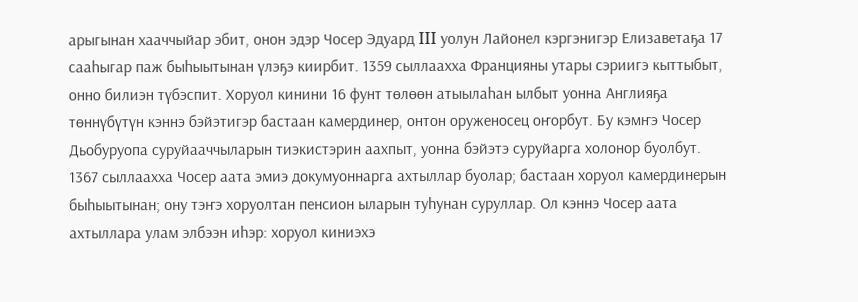арыгынан хааччыйар эбит, онон эдэр Чосер Эдуард III уолун Лайонел кэргэнигэр Елизаветаҕа 17 сааһыгар паж быһыытынан үлэҕэ киирбит. 1359 сыллаахха Францияны утары сэриигэ кыттыбыт, онно билиэн түбэспит. Хоруол кинини 16 фунт төлөөн атыылаһан ылбыт уонна Англияҕа төннүбүтүн кэннэ бэйэтигэр бастаан камердинер, онтон оруженосец оҥорбут. Бу кэмҥэ Чосер Дьобуруопа суруйааччыларын тиэкистэрин аахпыт, уонна бэйэтэ суруйарга холонор буолбут. 1367 сыллаахха Чосер аата эмиэ докумуоннарга ахтыллар буолар; бастаан хоруол камердинерын быһыытынан; ону тэҥэ хоруолтан пенсион ыларын туһунан суруллар. Ол кэннэ Чосер аата ахтыллара улам элбээн иһэр: хоруол киниэхэ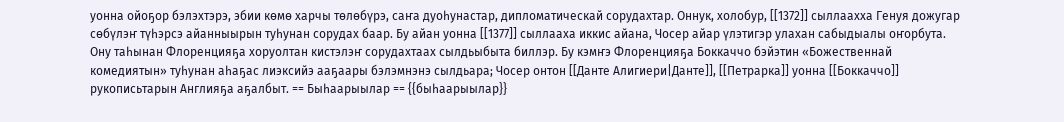уонна ойоҕор бэлэхтэрэ, эбии көмө харчы төлөбүрэ, саҥа дуоһунастар, дипломатическай сорудахтар. Оннук, холобур, [[1372]] сыллаахха Генуя дожугар сөбүлэҥ түһэрсэ айанныырын туһунан сорудах баар. Бу айан уонна [[1377]] сыллааха иккис айана, Чосер айар үлэтигэр улахан сабыдыалы оҥорбута. Ону таһынан Флоренцияҕа хоруолтан кистэлэҥ сорудахтаах сылдьыбыта биллэр. Бу кэмҥэ Флоренцияҕа Боккаччо бэйэтин «Божественнай комедиятын» туһунан аһаҕас лиэксийэ ааҕаары бэлэмнэнэ сылдьара; Чосер онтон [[Данте Алигиери|Данте]], [[Петрарка]] уонна [[Боккаччо]] рукописьтарын Англияҕа аҕалбыт. == Быһаарыылар == {{быһаарыылар}}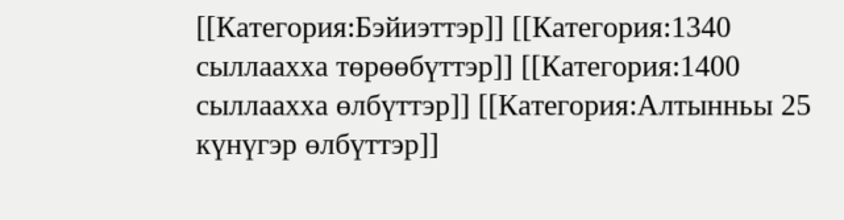[[Категория:Бэйиэттэр]] [[Категория:1340 сыллаахха төрөөбүттэр]] [[Категория:1400 сыллаахха өлбүттэр]] [[Категория:Алтынньы 25 күнүгэр өлбүттэр]]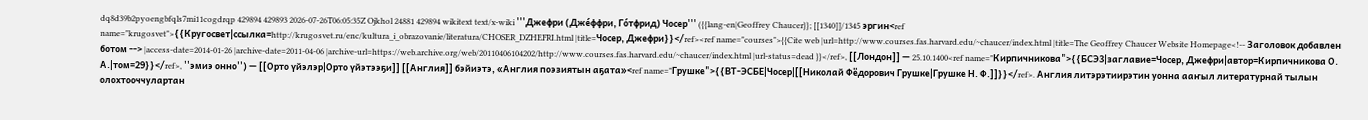dq8d39b2pyoengbfqls7mi11cogdrqp 429894 429893 2026-07-26T06:05:35Z Ojkhol 24881 429894 wikitext text/x-wiki '''Джефри (Дже́ффри, Го́тфрид) Чосер''' ({{lang-en|Geoffrey Chaucer}}; [[1340]]/1345 эргин<ref name="krugosvet">{{Кругосвет|ссылка=http://krugosvet.ru/enc/kultura_i_obrazovanie/literatura/CHOSER_DZHEFRI.html |title=Чосер, Джефри}}</ref><ref name="courses">{{Cite web |url=http://www.courses.fas.harvard.edu/~chaucer/index.html |title=The Geoffrey Chaucer Website Homepage<!-- Заголовок добавлен ботом --> |access-date=2014-01-26 |archive-date=2011-04-06 |archive-url=https://web.archive.org/web/20110406104202/http://www.courses.fas.harvard.edu/~chaucer/index.html |url-status=dead }}</ref>, [[Лондон]] — 25.10.1400<ref name="Кирпичникова">{{БСЭ3|заглавие=Чосер, Джефри|автор=Кирпичникова О. А.|том=29}}</ref>, ''эмиэ онно'') — [[Орто үйэлэр|Орто үйэтээҕи]] [[Англия]] бэйиэтэ, «Англия поэзиятын аҕата»<ref name="Грушке">{{ВТ-ЭСБЕ|Чосер|[[Николай Фёдорович Грушке|Грушке Н. Ф.]]}}</ref>. Англия литэрэтиирэтин уонна ааҥыл литературнай тылын олохтооччулартан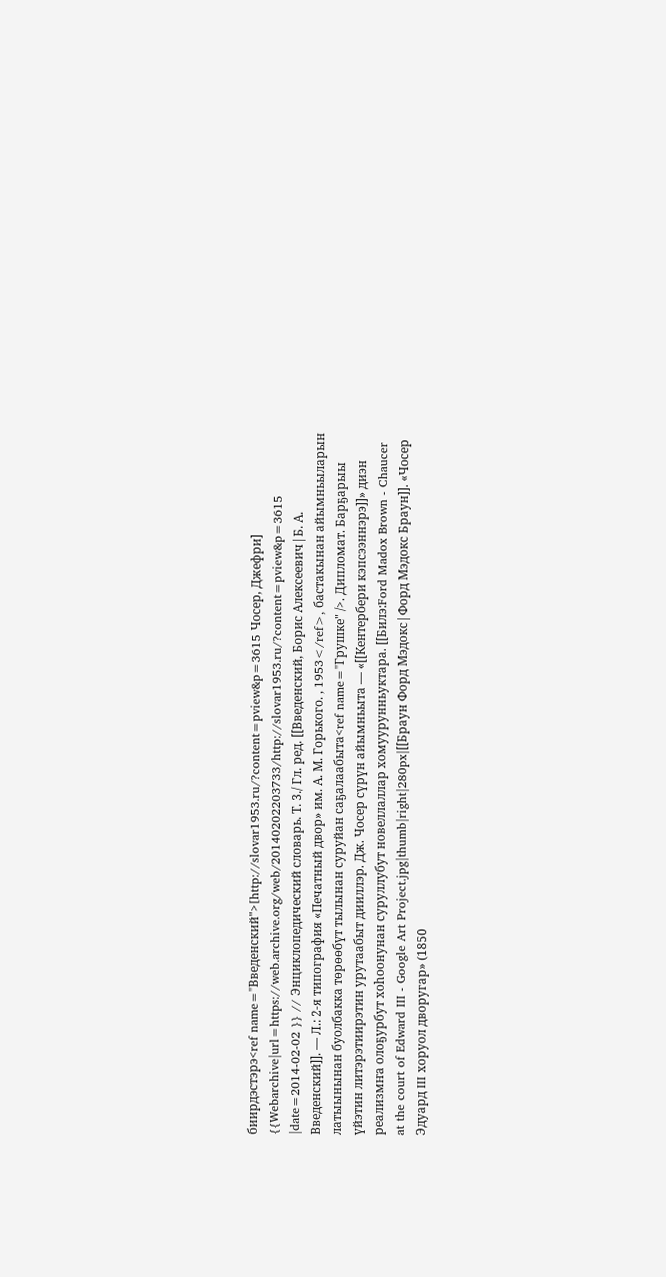биирдэстэрэ<ref name="Введенский">[http://slovar1953.ru/?content=pview&p=3615 Чосер, Джефри] {{Webarchive|url=https://web.archive.org/web/20140202203733/http://slovar1953.ru/?content=pview&p=3615 |date=2014-02-02 }} // Энциклопедический словарь. Т. 3./ Гл. ред. [[Введенский, Борис Алексеевич|Б. А. Введенский]]. — Л.: 2-я типография «Печатный двор» им. А. М. Горького. , 1953</ref>, бастакынан айымньыларын латыынынан буолбакка төрөөбүт тылынан суруйан саҕалаабыта<ref name="Грушке" />. Дипломат. Барҕарыы үйэтин литэрэтиирэтин урутаабыт дииллэр. Дж. Чосер сүрүн айымньыта — «[[Кентербери кэпсээннэрэ]]» диэн реализмҥа олоҕурбут хоһоонунан суруллубут новеллаллар хомуурунньуктара. [[Билэ:Ford Madox Brown - Chaucer at the court of Edward III - Google Art Project.jpg|thumb|right|280px|[[Браун Форд Мэдокс|Форд Мэдокс Браун]]. «Чосер Эдуард III хоруол дворугар» (1850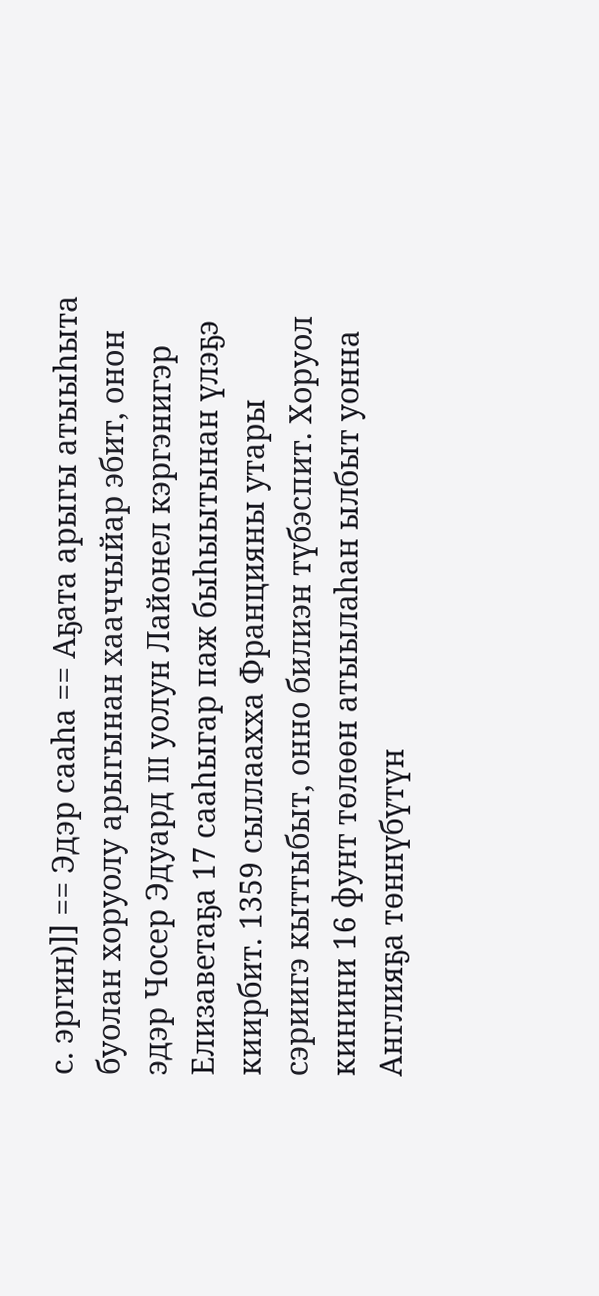с. эргин)]] == Эдэр сааһа == Аҕата арыгы атыыһыта буолан хоруолу арыгынан хааччыйар эбит, онон эдэр Чосер Эдуард III уолун Лайонел кэргэнигэр Елизаветаҕа 17 сааһыгар паж быһыытынан үлэҕэ киирбит. 1359 сыллаахха Францияны утары сэриигэ кыттыбыт, онно билиэн түбэспит. Хоруол кинини 16 фунт төлөөн атыылаһан ылбыт уонна Англияҕа төннүбүтүн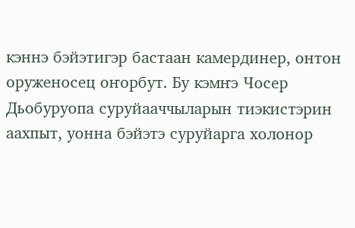кэннэ бэйэтигэр бастаан камердинер, онтон оруженосец оҥорбут. Бу кэмҥэ Чосер Дьобуруопа суруйааччыларын тиэкистэрин аахпыт, уонна бэйэтэ суруйарга холонор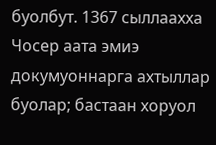буолбут. 1367 сыллаахха Чосер аата эмиэ докумуоннарга ахтыллар буолар; бастаан хоруол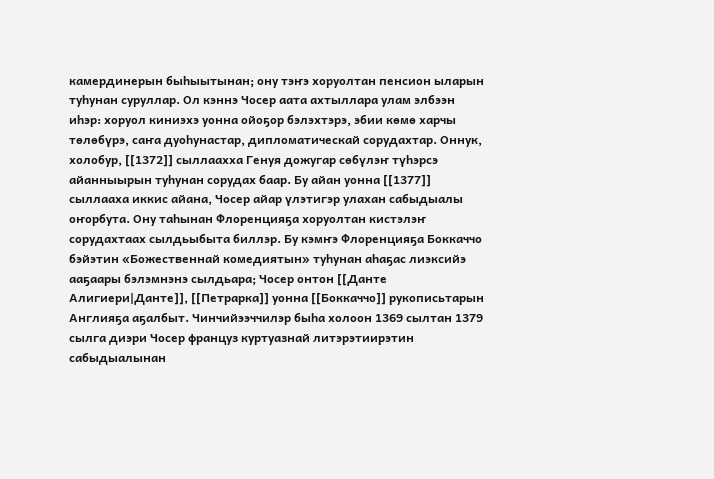камердинерын быһыытынан; ону тэҥэ хоруолтан пенсион ыларын туһунан суруллар. Ол кэннэ Чосер аата ахтыллара улам элбээн иһэр: хоруол киниэхэ уонна ойоҕор бэлэхтэрэ, эбии көмө харчы төлөбүрэ, саҥа дуоһунастар, дипломатическай сорудахтар. Оннук, холобур, [[1372]] сыллаахха Генуя дожугар сөбүлэҥ түһэрсэ айанныырын туһунан сорудах баар. Бу айан уонна [[1377]] сыллааха иккис айана, Чосер айар үлэтигэр улахан сабыдыалы оҥорбута. Ону таһынан Флоренцияҕа хоруолтан кистэлэҥ сорудахтаах сылдьыбыта биллэр. Бу кэмҥэ Флоренцияҕа Боккаччо бэйэтин «Божественнай комедиятын» туһунан аһаҕас лиэксийэ ааҕаары бэлэмнэнэ сылдьара; Чосер онтон [[Данте Алигиери|Данте]], [[Петрарка]] уонна [[Боккаччо]] рукописьтарын Англияҕа аҕалбыт. Чинчийээччилэр быһа холоон 1369 сылтан 1379 сылга диэри Чосер француз куртуазнай литэрэтиирэтин сабыдыалынан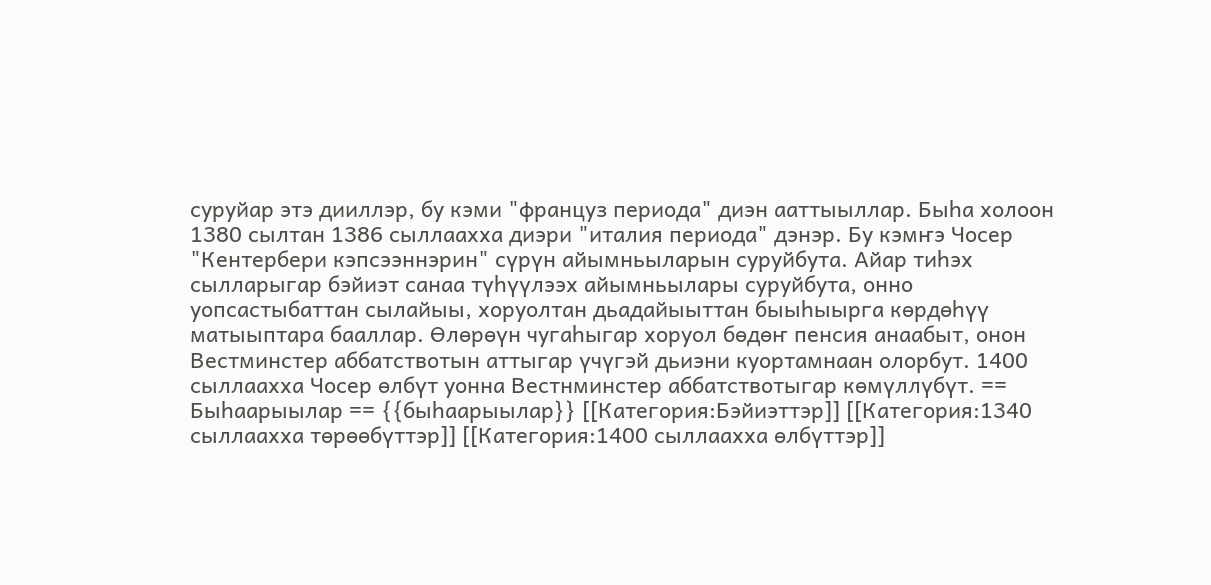суруйар этэ дииллэр, бу кэми "француз периода" диэн ааттыыллар. Быһа холоон 1380 сылтан 1386 сыллаахха диэри "италия периода" дэнэр. Бу кэмҥэ Чосер "Кентербери кэпсээннэрин" сүрүн айымньыларын суруйбута. Айар тиһэх сылларыгар бэйиэт санаа түһүүлээх айымньылары суруйбута, онно уопсастыбаттан сылайыы, хоруолтан дьадайыыттан быыһыырга көрдөһүү матыыптара бааллар. Өлөрөүн чугаһыгар хоруол бөдөҥ пенсия анаабыт, онон Вестминстер аббатствотын аттыгар үчүгэй дьиэни куортамнаан олорбут. 1400 сыллаахха Чосер өлбүт уонна Вестнминстер аббатствотыгар көмүллүбүт. == Быһаарыылар == {{быһаарыылар}} [[Категория:Бэйиэттэр]] [[Категория:1340 сыллаахха төрөөбүттэр]] [[Категория:1400 сыллаахха өлбүттэр]]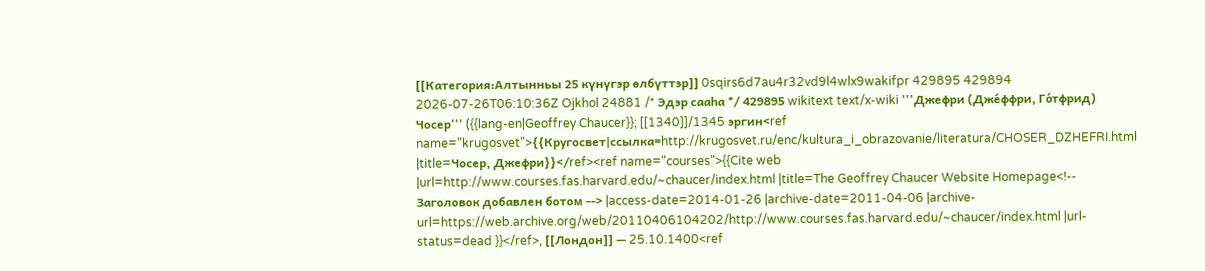[[Категория:Алтынньы 25 күнүгэр өлбүттэр]] 0sqirs6d7au4r32vd9l4wlx9wakifpr 429895 429894 2026-07-26T06:10:36Z Ojkhol 24881 /* Эдэр сааһа */ 429895 wikitext text/x-wiki '''Джефри (Дже́ффри, Го́тфрид) Чосер''' ({{lang-en|Geoffrey Chaucer}}; [[1340]]/1345 эргин<ref name="krugosvet">{{Кругосвет|ссылка=http://krugosvet.ru/enc/kultura_i_obrazovanie/literatura/CHOSER_DZHEFRI.html |title=Чосер, Джефри}}</ref><ref name="courses">{{Cite web |url=http://www.courses.fas.harvard.edu/~chaucer/index.html |title=The Geoffrey Chaucer Website Homepage<!-- Заголовок добавлен ботом --> |access-date=2014-01-26 |archive-date=2011-04-06 |archive-url=https://web.archive.org/web/20110406104202/http://www.courses.fas.harvard.edu/~chaucer/index.html |url-status=dead }}</ref>, [[Лондон]] — 25.10.1400<ref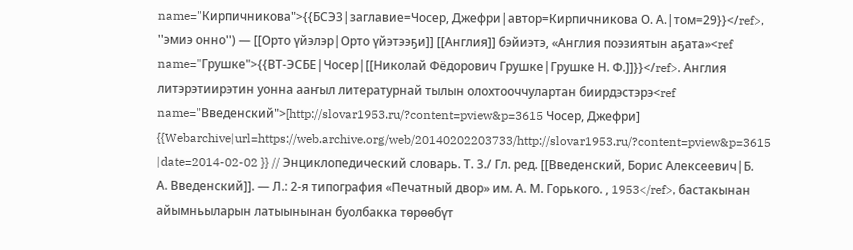name="Кирпичникова">{{БСЭ3|заглавие=Чосер, Джефри|автор=Кирпичникова О. А.|том=29}}</ref>, ''эмиэ онно'') — [[Орто үйэлэр|Орто үйэтээҕи]] [[Англия]] бэйиэтэ, «Англия поэзиятын аҕата»<ref name="Грушке">{{ВТ-ЭСБЕ|Чосер|[[Николай Фёдорович Грушке|Грушке Н. Ф.]]}}</ref>. Англия литэрэтиирэтин уонна ааҥыл литературнай тылын олохтооччулартан биирдэстэрэ<ref name="Введенский">[http://slovar1953.ru/?content=pview&p=3615 Чосер, Джефри] {{Webarchive|url=https://web.archive.org/web/20140202203733/http://slovar1953.ru/?content=pview&p=3615 |date=2014-02-02 }} // Энциклопедический словарь. Т. 3./ Гл. ред. [[Введенский, Борис Алексеевич|Б. А. Введенский]]. — Л.: 2-я типография «Печатный двор» им. А. М. Горького. , 1953</ref>, бастакынан айымньыларын латыынынан буолбакка төрөөбүт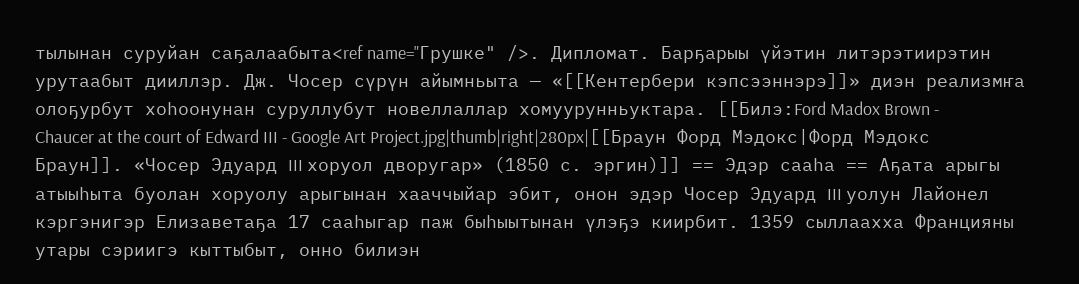тылынан суруйан саҕалаабыта<ref name="Грушке" />. Дипломат. Барҕарыы үйэтин литэрэтиирэтин урутаабыт дииллэр. Дж. Чосер сүрүн айымньыта — «[[Кентербери кэпсээннэрэ]]» диэн реализмҥа олоҕурбут хоһоонунан суруллубут новеллаллар хомуурунньуктара. [[Билэ:Ford Madox Brown - Chaucer at the court of Edward III - Google Art Project.jpg|thumb|right|280px|[[Браун Форд Мэдокс|Форд Мэдокс Браун]]. «Чосер Эдуард III хоруол дворугар» (1850 с. эргин)]] == Эдэр сааһа == Аҕата арыгы атыыһыта буолан хоруолу арыгынан хааччыйар эбит, онон эдэр Чосер Эдуард III уолун Лайонел кэргэнигэр Елизаветаҕа 17 сааһыгар паж быһыытынан үлэҕэ киирбит. 1359 сыллаахха Францияны утары сэриигэ кыттыбыт, онно билиэн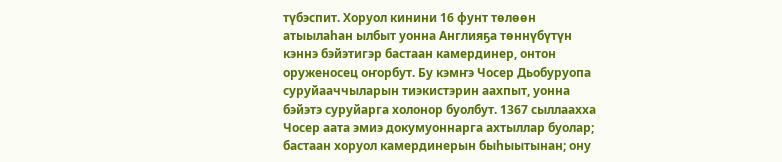түбэспит. Хоруол кинини 16 фунт төлөөн атыылаһан ылбыт уонна Англияҕа төннүбүтүн кэннэ бэйэтигэр бастаан камердинер, онтон оруженосец оҥорбут. Бу кэмҥэ Чосер Дьобуруопа суруйааччыларын тиэкистэрин аахпыт, уонна бэйэтэ суруйарга холонор буолбут. 1367 сыллаахха Чосер аата эмиэ докумуоннарга ахтыллар буолар; бастаан хоруол камердинерын быһыытынан; ону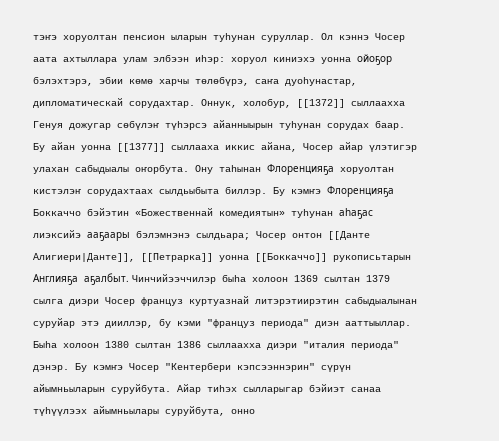тэҥэ хоруолтан пенсион ыларын туһунан суруллар. Ол кэннэ Чосер аата ахтыллара улам элбээн иһэр: хоруол киниэхэ уонна ойоҕор бэлэхтэрэ, эбии көмө харчы төлөбүрэ, саҥа дуоһунастар, дипломатическай сорудахтар. Оннук, холобур, [[1372]] сыллаахха Генуя дожугар сөбүлэҥ түһэрсэ айанныырын туһунан сорудах баар. Бу айан уонна [[1377]] сыллааха иккис айана, Чосер айар үлэтигэр улахан сабыдыалы оҥорбута. Ону таһынан Флоренцияҕа хоруолтан кистэлэҥ сорудахтаах сылдьыбыта биллэр. Бу кэмҥэ Флоренцияҕа Боккаччо бэйэтин «Божественнай комедиятын» туһунан аһаҕас лиэксийэ ааҕаары бэлэмнэнэ сылдьара; Чосер онтон [[Данте Алигиери|Данте]], [[Петрарка]] уонна [[Боккаччо]] рукописьтарын Англияҕа аҕалбыт. Чинчийээччилэр быһа холоон 1369 сылтан 1379 сылга диэри Чосер француз куртуазнай литэрэтиирэтин сабыдыалынан суруйар этэ дииллэр, бу кэми "француз периода" диэн ааттыыллар. Быһа холоон 1380 сылтан 1386 сыллаахха диэри "италия периода" дэнэр. Бу кэмҥэ Чосер "Кентербери кэпсээннэрин" сүрүн айымньыларын суруйбута. Айар тиһэх сылларыгар бэйиэт санаа түһүүлээх айымньылары суруйбута, онно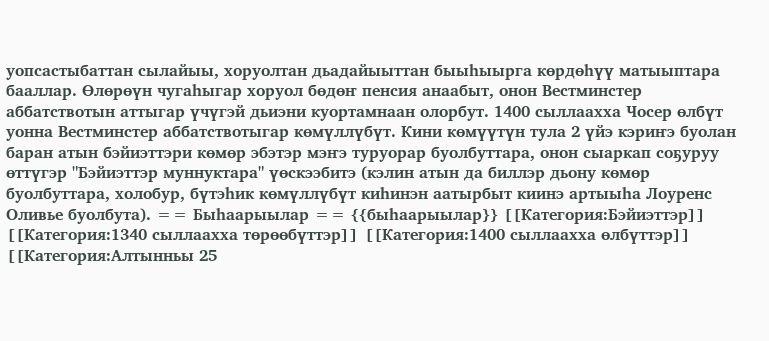уопсастыбаттан сылайыы, хоруолтан дьадайыыттан быыһыырга көрдөһүү матыыптара бааллар. Өлөрөүн чугаһыгар хоруол бөдөҥ пенсия анаабыт, онон Вестминстер аббатствотын аттыгар үчүгэй дьиэни куортамнаан олорбут. 1400 сыллаахха Чосер өлбүт уонна Вестминстер аббатствотыгар көмүллүбүт. Кини көмүүтүн тула 2 үйэ кэриҥэ буолан баран атын бэйиэттэри көмөр эбэтэр мэҥэ туруорар буолбуттара, онон сыаркап соҕуруу өттүгэр "Бэйиэттэр муннуктара" үөскээбитэ (кэлин атын да биллэр дьону көмөр буолбуттара, холобур, бүтэһик көмүллүбүт киһинэн аатырбыт киинэ артыыһа Лоуренс Оливье буолбута). == Быһаарыылар == {{быһаарыылар}} [[Категория:Бэйиэттэр]] [[Категория:1340 сыллаахха төрөөбүттэр]] [[Категория:1400 сыллаахха өлбүттэр]] [[Категория:Алтынньы 25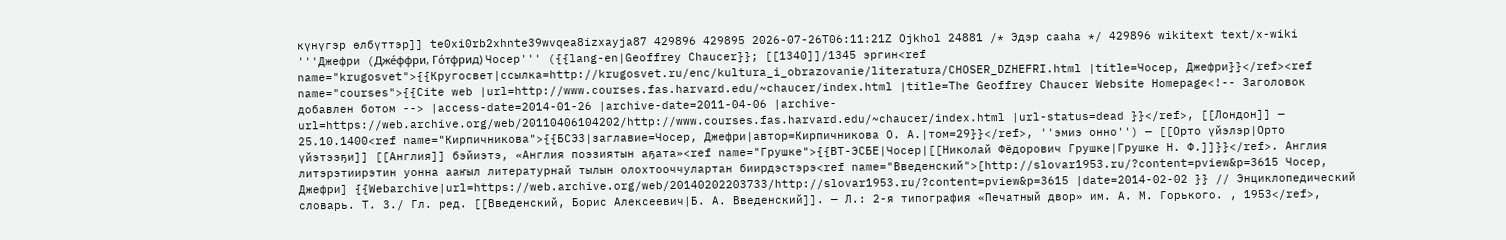күнүгэр өлбүттэр]] te0xi0rb2xhnte39wvqea8izxayja87 429896 429895 2026-07-26T06:11:21Z Ojkhol 24881 /* Эдэр сааһа */ 429896 wikitext text/x-wiki '''Джефри (Дже́ффри, Го́тфрид) Чосер''' ({{lang-en|Geoffrey Chaucer}}; [[1340]]/1345 эргин<ref name="krugosvet">{{Кругосвет|ссылка=http://krugosvet.ru/enc/kultura_i_obrazovanie/literatura/CHOSER_DZHEFRI.html |title=Чосер, Джефри}}</ref><ref name="courses">{{Cite web |url=http://www.courses.fas.harvard.edu/~chaucer/index.html |title=The Geoffrey Chaucer Website Homepage<!-- Заголовок добавлен ботом --> |access-date=2014-01-26 |archive-date=2011-04-06 |archive-url=https://web.archive.org/web/20110406104202/http://www.courses.fas.harvard.edu/~chaucer/index.html |url-status=dead }}</ref>, [[Лондон]] — 25.10.1400<ref name="Кирпичникова">{{БСЭ3|заглавие=Чосер, Джефри|автор=Кирпичникова О. А.|том=29}}</ref>, ''эмиэ онно'') — [[Орто үйэлэр|Орто үйэтээҕи]] [[Англия]] бэйиэтэ, «Англия поэзиятын аҕата»<ref name="Грушке">{{ВТ-ЭСБЕ|Чосер|[[Николай Фёдорович Грушке|Грушке Н. Ф.]]}}</ref>. Англия литэрэтиирэтин уонна ааҥыл литературнай тылын олохтооччулартан биирдэстэрэ<ref name="Введенский">[http://slovar1953.ru/?content=pview&p=3615 Чосер, Джефри] {{Webarchive|url=https://web.archive.org/web/20140202203733/http://slovar1953.ru/?content=pview&p=3615 |date=2014-02-02 }} // Энциклопедический словарь. Т. 3./ Гл. ред. [[Введенский, Борис Алексеевич|Б. А. Введенский]]. — Л.: 2-я типография «Печатный двор» им. А. М. Горького. , 1953</ref>,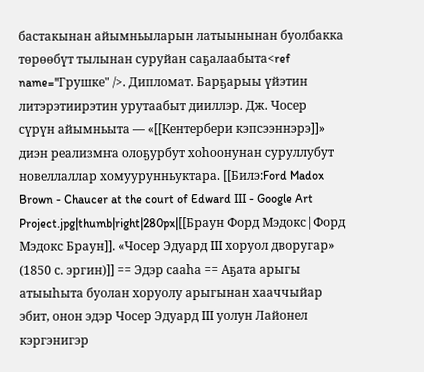бастакынан айымньыларын латыынынан буолбакка төрөөбүт тылынан суруйан саҕалаабыта<ref name="Грушке" />. Дипломат. Барҕарыы үйэтин литэрэтиирэтин урутаабыт дииллэр. Дж. Чосер сүрүн айымньыта — «[[Кентербери кэпсээннэрэ]]» диэн реализмҥа олоҕурбут хоһоонунан суруллубут новеллаллар хомуурунньуктара. [[Билэ:Ford Madox Brown - Chaucer at the court of Edward III - Google Art Project.jpg|thumb|right|280px|[[Браун Форд Мэдокс|Форд Мэдокс Браун]]. «Чосер Эдуард III хоруол дворугар» (1850 с. эргин)]] == Эдэр сааһа == Аҕата арыгы атыыһыта буолан хоруолу арыгынан хааччыйар эбит, онон эдэр Чосер Эдуард III уолун Лайонел кэргэнигэр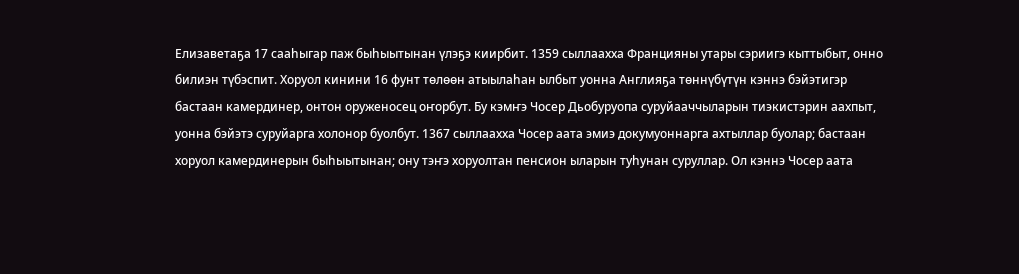Елизаветаҕа 17 сааһыгар паж быһыытынан үлэҕэ киирбит. 1359 сыллаахха Францияны утары сэриигэ кыттыбыт, онно билиэн түбэспит. Хоруол кинини 16 фунт төлөөн атыылаһан ылбыт уонна Англияҕа төннүбүтүн кэннэ бэйэтигэр бастаан камердинер, онтон оруженосец оҥорбут. Бу кэмҥэ Чосер Дьобуруопа суруйааччыларын тиэкистэрин аахпыт, уонна бэйэтэ суруйарга холонор буолбут. 1367 сыллаахха Чосер аата эмиэ докумуоннарга ахтыллар буолар; бастаан хоруол камердинерын быһыытынан; ону тэҥэ хоруолтан пенсион ыларын туһунан суруллар. Ол кэннэ Чосер аата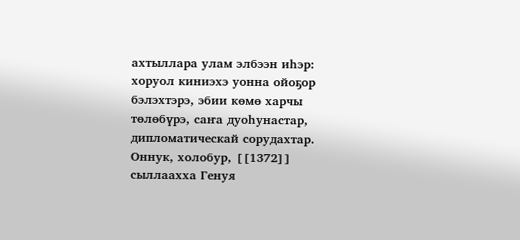ахтыллара улам элбээн иһэр: хоруол киниэхэ уонна ойоҕор бэлэхтэрэ, эбии көмө харчы төлөбүрэ, саҥа дуоһунастар, дипломатическай сорудахтар. Оннук, холобур, [[1372]] сыллаахха Генуя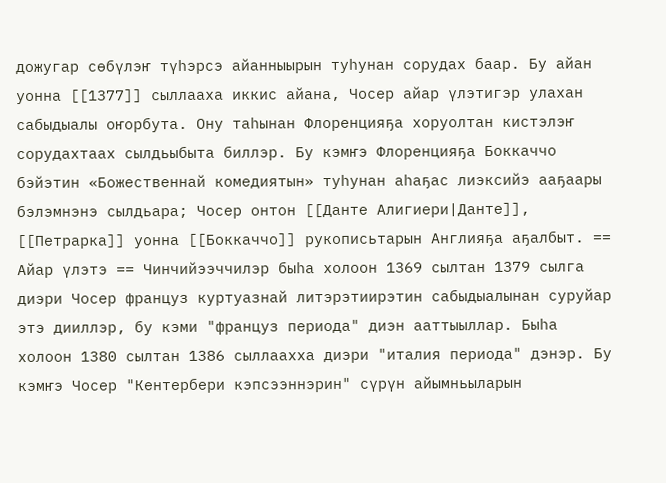дожугар сөбүлэҥ түһэрсэ айанныырын туһунан сорудах баар. Бу айан уонна [[1377]] сыллааха иккис айана, Чосер айар үлэтигэр улахан сабыдыалы оҥорбута. Ону таһынан Флоренцияҕа хоруолтан кистэлэҥ сорудахтаах сылдьыбыта биллэр. Бу кэмҥэ Флоренцияҕа Боккаччо бэйэтин «Божественнай комедиятын» туһунан аһаҕас лиэксийэ ааҕаары бэлэмнэнэ сылдьара; Чосер онтон [[Данте Алигиери|Данте]], [[Петрарка]] уонна [[Боккаччо]] рукописьтарын Англияҕа аҕалбыт. == Айар үлэтэ == Чинчийээччилэр быһа холоон 1369 сылтан 1379 сылга диэри Чосер француз куртуазнай литэрэтиирэтин сабыдыалынан суруйар этэ дииллэр, бу кэми "француз периода" диэн ааттыыллар. Быһа холоон 1380 сылтан 1386 сыллаахха диэри "италия периода" дэнэр. Бу кэмҥэ Чосер "Кентербери кэпсээннэрин" сүрүн айымньыларын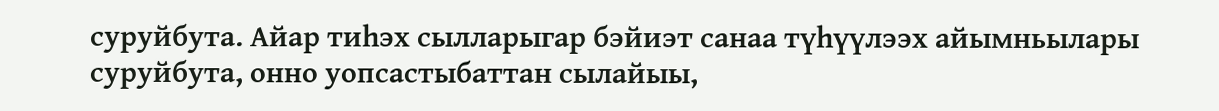суруйбута. Айар тиһэх сылларыгар бэйиэт санаа түһүүлээх айымньылары суруйбута, онно уопсастыбаттан сылайыы,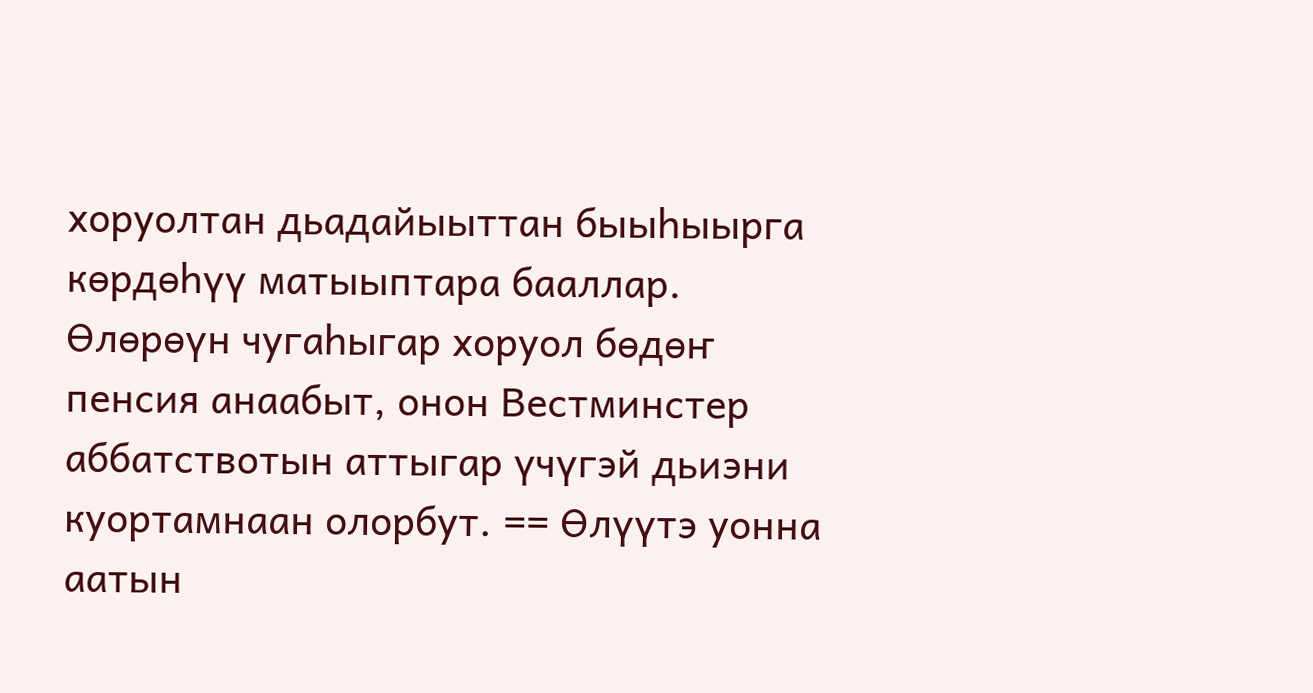хоруолтан дьадайыыттан быыһыырга көрдөһүү матыыптара бааллар. Өлөрөүн чугаһыгар хоруол бөдөҥ пенсия анаабыт, онон Вестминстер аббатствотын аттыгар үчүгэй дьиэни куортамнаан олорбут. == Өлүүтэ уонна аатын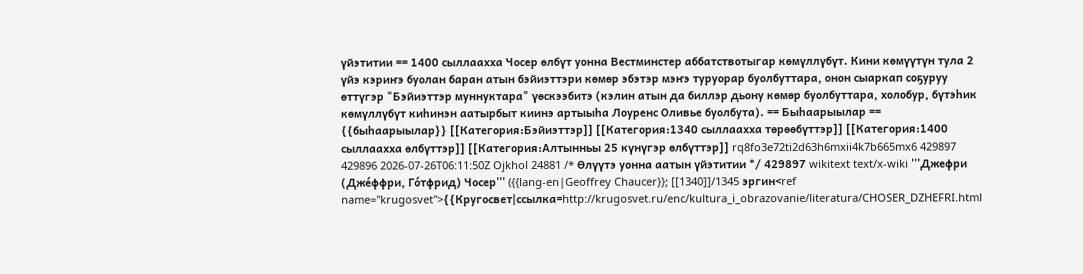үйэтитии == 1400 сыллаахха Чосер өлбүт уонна Вестминстер аббатствотыгар көмүллүбүт. Кини көмүүтүн тула 2 үйэ кэриҥэ буолан баран атын бэйиэттэри көмөр эбэтэр мэҥэ туруорар буолбуттара, онон сыаркап соҕуруу өттүгэр "Бэйиэттэр муннуктара" үөскээбитэ (кэлин атын да биллэр дьону көмөр буолбуттара, холобур, бүтэһик көмүллүбүт киһинэн аатырбыт киинэ артыыһа Лоуренс Оливье буолбута). == Быһаарыылар == {{быһаарыылар}} [[Категория:Бэйиэттэр]] [[Категория:1340 сыллаахха төрөөбүттэр]] [[Категория:1400 сыллаахха өлбүттэр]] [[Категория:Алтынньы 25 күнүгэр өлбүттэр]] rq8fo3e72ti2d63h6mxii4k7b665mx6 429897 429896 2026-07-26T06:11:50Z Ojkhol 24881 /* Өлүүтэ уонна аатын үйэтитии */ 429897 wikitext text/x-wiki '''Джефри (Дже́ффри, Го́тфрид) Чосер''' ({{lang-en|Geoffrey Chaucer}}; [[1340]]/1345 эргин<ref name="krugosvet">{{Кругосвет|ссылка=http://krugosvet.ru/enc/kultura_i_obrazovanie/literatura/CHOSER_DZHEFRI.html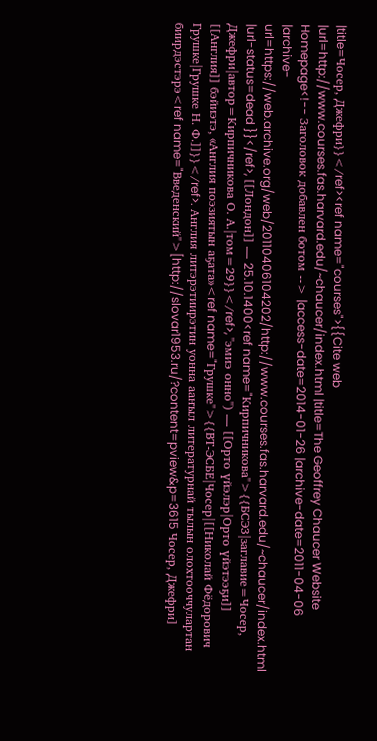|title=Чосер, Джефри}}</ref><ref name="courses">{{Cite web |url=http://www.courses.fas.harvard.edu/~chaucer/index.html |title=The Geoffrey Chaucer Website Homepage<!-- Заголовок добавлен ботом --> |access-date=2014-01-26 |archive-date=2011-04-06 |archive-url=https://web.archive.org/web/20110406104202/http://www.courses.fas.harvard.edu/~chaucer/index.html |url-status=dead }}</ref>, [[Лондон]] — 25.10.1400<ref name="Кирпичникова">{{БСЭ3|заглавие=Чосер, Джефри|автор=Кирпичникова О. А.|том=29}}</ref>, ''эмиэ онно'') — [[Орто үйэлэр|Орто үйэтээҕи]] [[Англия]] бэйиэтэ, «Англия поэзиятын аҕата»<ref name="Грушке">{{ВТ-ЭСБЕ|Чосер|[[Николай Фёдорович Грушке|Грушке Н. Ф.]]}}</ref>. Англия литэрэтиирэтин уонна ааҥыл литературнай тылын олохтооччулартан биирдэстэрэ<ref name="Введенский">[http://slovar1953.ru/?content=pview&p=3615 Чосер, Джефри]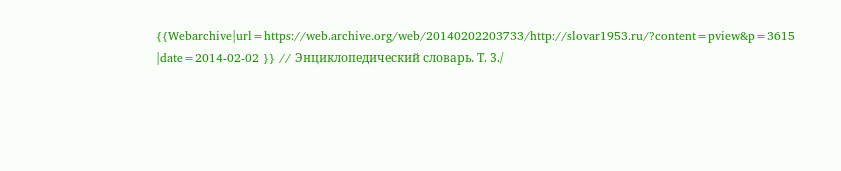{{Webarchive|url=https://web.archive.org/web/20140202203733/http://slovar1953.ru/?content=pview&p=3615 |date=2014-02-02 }} // Энциклопедический словарь. Т. 3./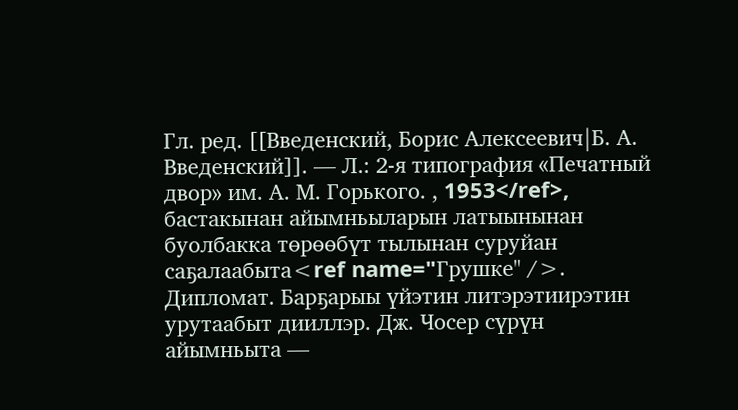Гл. ред. [[Введенский, Борис Алексеевич|Б. А. Введенский]]. — Л.: 2-я типография «Печатный двор» им. А. М. Горького. , 1953</ref>, бастакынан айымньыларын латыынынан буолбакка төрөөбүт тылынан суруйан саҕалаабыта<ref name="Грушке" />. Дипломат. Барҕарыы үйэтин литэрэтиирэтин урутаабыт дииллэр. Дж. Чосер сүрүн айымньыта —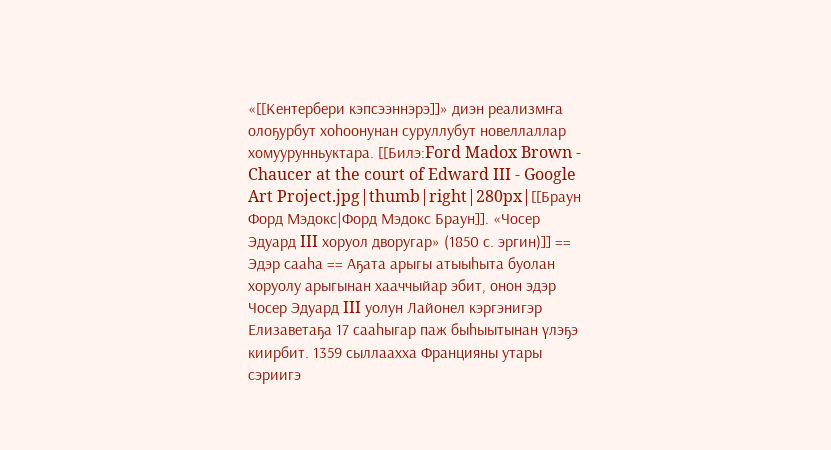«[[Кентербери кэпсээннэрэ]]» диэн реализмҥа олоҕурбут хоһоонунан суруллубут новеллаллар хомуурунньуктара. [[Билэ:Ford Madox Brown - Chaucer at the court of Edward III - Google Art Project.jpg|thumb|right|280px|[[Браун Форд Мэдокс|Форд Мэдокс Браун]]. «Чосер Эдуард III хоруол дворугар» (1850 с. эргин)]] == Эдэр сааһа == Аҕата арыгы атыыһыта буолан хоруолу арыгынан хааччыйар эбит, онон эдэр Чосер Эдуард III уолун Лайонел кэргэнигэр Елизаветаҕа 17 сааһыгар паж быһыытынан үлэҕэ киирбит. 1359 сыллаахха Францияны утары сэриигэ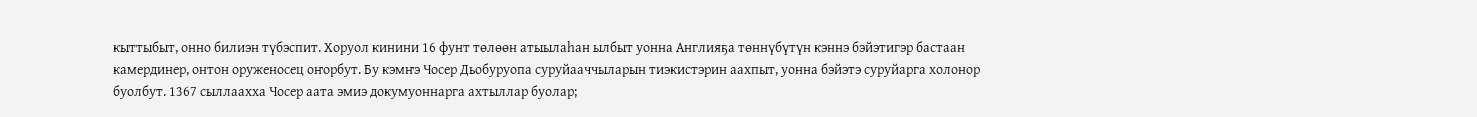кыттыбыт, онно билиэн түбэспит. Хоруол кинини 16 фунт төлөөн атыылаһан ылбыт уонна Англияҕа төннүбүтүн кэннэ бэйэтигэр бастаан камердинер, онтон оруженосец оҥорбут. Бу кэмҥэ Чосер Дьобуруопа суруйааччыларын тиэкистэрин аахпыт, уонна бэйэтэ суруйарга холонор буолбут. 1367 сыллаахха Чосер аата эмиэ докумуоннарга ахтыллар буолар;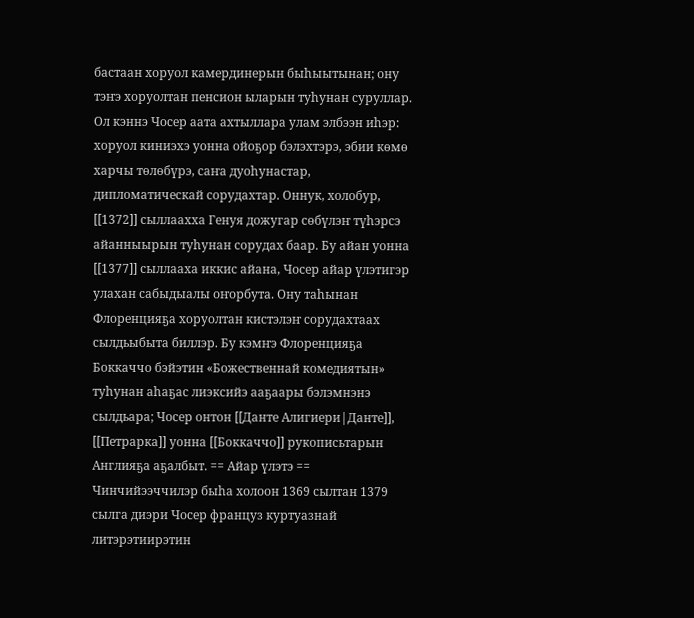бастаан хоруол камердинерын быһыытынан; ону тэҥэ хоруолтан пенсион ыларын туһунан суруллар. Ол кэннэ Чосер аата ахтыллара улам элбээн иһэр: хоруол киниэхэ уонна ойоҕор бэлэхтэрэ, эбии көмө харчы төлөбүрэ, саҥа дуоһунастар, дипломатическай сорудахтар. Оннук, холобур, [[1372]] сыллаахха Генуя дожугар сөбүлэҥ түһэрсэ айанныырын туһунан сорудах баар. Бу айан уонна [[1377]] сыллааха иккис айана, Чосер айар үлэтигэр улахан сабыдыалы оҥорбута. Ону таһынан Флоренцияҕа хоруолтан кистэлэҥ сорудахтаах сылдьыбыта биллэр. Бу кэмҥэ Флоренцияҕа Боккаччо бэйэтин «Божественнай комедиятын» туһунан аһаҕас лиэксийэ ааҕаары бэлэмнэнэ сылдьара; Чосер онтон [[Данте Алигиери|Данте]], [[Петрарка]] уонна [[Боккаччо]] рукописьтарын Англияҕа аҕалбыт. == Айар үлэтэ == Чинчийээччилэр быһа холоон 1369 сылтан 1379 сылга диэри Чосер француз куртуазнай литэрэтиирэтин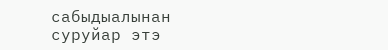сабыдыалынан суруйар этэ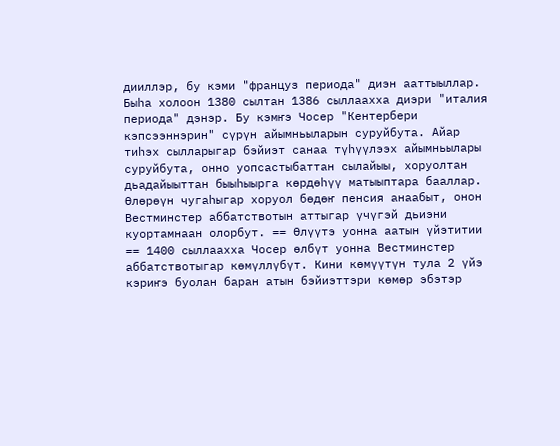дииллэр, бу кэми "француз периода" диэн ааттыыллар. Быһа холоон 1380 сылтан 1386 сыллаахха диэри "италия периода" дэнэр. Бу кэмҥэ Чосер "Кентербери кэпсээннэрин" сүрүн айымньыларын суруйбута. Айар тиһэх сылларыгар бэйиэт санаа түһүүлээх айымньылары суруйбута, онно уопсастыбаттан сылайыы, хоруолтан дьадайыыттан быыһыырга көрдөһүү матыыптара бааллар. Өлөрөүн чугаһыгар хоруол бөдөҥ пенсия анаабыт, онон Вестминстер аббатствотын аттыгар үчүгэй дьиэни куортамнаан олорбут. == Өлүүтэ уонна аатын үйэтитии == 1400 сыллаахха Чосер өлбүт уонна Вестминстер аббатствотыгар көмүллүбүт. Кини көмүүтүн тула 2 үйэ кэриҥэ буолан баран атын бэйиэттэри көмөр эбэтэр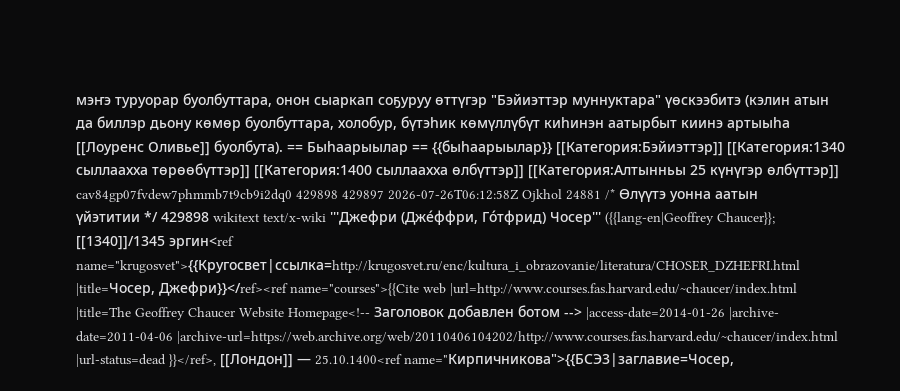мэҥэ туруорар буолбуттара, онон сыаркап соҕуруу өттүгэр "Бэйиэттэр муннуктара" үөскээбитэ (кэлин атын да биллэр дьону көмөр буолбуттара, холобур, бүтэһик көмүллүбүт киһинэн аатырбыт киинэ артыыһа [[Лоуренс Оливье]] буолбута). == Быһаарыылар == {{быһаарыылар}} [[Категория:Бэйиэттэр]] [[Категория:1340 сыллаахха төрөөбүттэр]] [[Категория:1400 сыллаахха өлбүттэр]] [[Категория:Алтынньы 25 күнүгэр өлбүттэр]] cav84gp07fvdew7phmmb7t9cb9i2dq0 429898 429897 2026-07-26T06:12:58Z Ojkhol 24881 /* Өлүүтэ уонна аатын үйэтитии */ 429898 wikitext text/x-wiki '''Джефри (Дже́ффри, Го́тфрид) Чосер''' ({{lang-en|Geoffrey Chaucer}}; [[1340]]/1345 эргин<ref name="krugosvet">{{Кругосвет|ссылка=http://krugosvet.ru/enc/kultura_i_obrazovanie/literatura/CHOSER_DZHEFRI.html |title=Чосер, Джефри}}</ref><ref name="courses">{{Cite web |url=http://www.courses.fas.harvard.edu/~chaucer/index.html |title=The Geoffrey Chaucer Website Homepage<!-- Заголовок добавлен ботом --> |access-date=2014-01-26 |archive-date=2011-04-06 |archive-url=https://web.archive.org/web/20110406104202/http://www.courses.fas.harvard.edu/~chaucer/index.html |url-status=dead }}</ref>, [[Лондон]] — 25.10.1400<ref name="Кирпичникова">{{БСЭ3|заглавие=Чосер,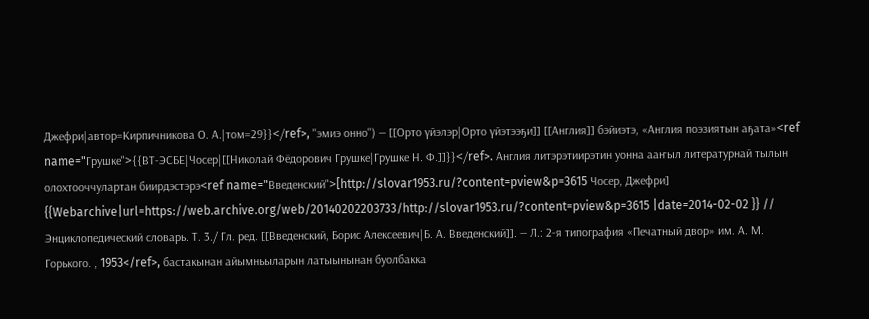Джефри|автор=Кирпичникова О. А.|том=29}}</ref>, ''эмиэ онно'') — [[Орто үйэлэр|Орто үйэтээҕи]] [[Англия]] бэйиэтэ, «Англия поэзиятын аҕата»<ref name="Грушке">{{ВТ-ЭСБЕ|Чосер|[[Николай Фёдорович Грушке|Грушке Н. Ф.]]}}</ref>. Англия литэрэтиирэтин уонна ааҥыл литературнай тылын олохтооччулартан биирдэстэрэ<ref name="Введенский">[http://slovar1953.ru/?content=pview&p=3615 Чосер, Джефри] {{Webarchive|url=https://web.archive.org/web/20140202203733/http://slovar1953.ru/?content=pview&p=3615 |date=2014-02-02 }} // Энциклопедический словарь. Т. 3./ Гл. ред. [[Введенский, Борис Алексеевич|Б. А. Введенский]]. — Л.: 2-я типография «Печатный двор» им. А. М. Горького. , 1953</ref>, бастакынан айымньыларын латыынынан буолбакка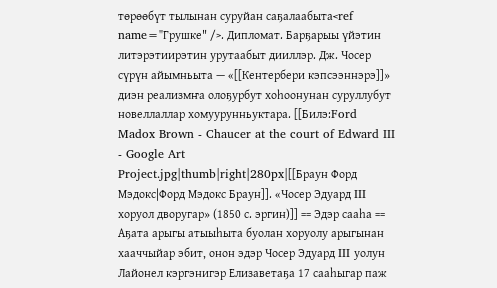төрөөбүт тылынан суруйан саҕалаабыта<ref name="Грушке" />. Дипломат. Барҕарыы үйэтин литэрэтиирэтин урутаабыт дииллэр. Дж. Чосер сүрүн айымньыта — «[[Кентербери кэпсээннэрэ]]» диэн реализмҥа олоҕурбут хоһоонунан суруллубут новеллаллар хомуурунньуктара. [[Билэ:Ford Madox Brown - Chaucer at the court of Edward III - Google Art Project.jpg|thumb|right|280px|[[Браун Форд Мэдокс|Форд Мэдокс Браун]]. «Чосер Эдуард III хоруол дворугар» (1850 с. эргин)]] == Эдэр сааһа == Аҕата арыгы атыыһыта буолан хоруолу арыгынан хааччыйар эбит, онон эдэр Чосер Эдуард III уолун Лайонел кэргэнигэр Елизаветаҕа 17 сааһыгар паж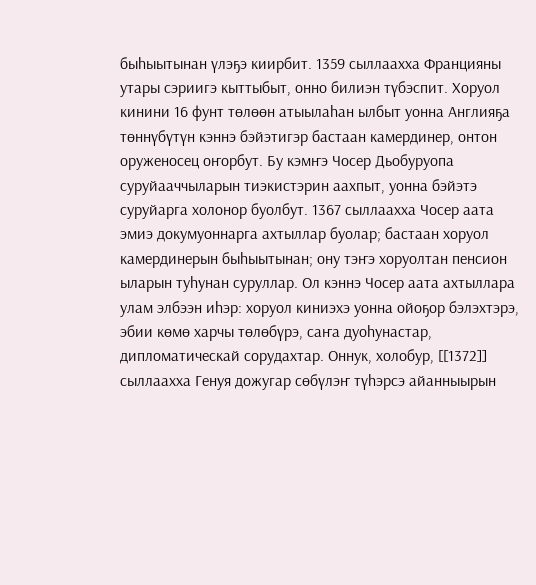быһыытынан үлэҕэ киирбит. 1359 сыллаахха Францияны утары сэриигэ кыттыбыт, онно билиэн түбэспит. Хоруол кинини 16 фунт төлөөн атыылаһан ылбыт уонна Англияҕа төннүбүтүн кэннэ бэйэтигэр бастаан камердинер, онтон оруженосец оҥорбут. Бу кэмҥэ Чосер Дьобуруопа суруйааччыларын тиэкистэрин аахпыт, уонна бэйэтэ суруйарга холонор буолбут. 1367 сыллаахха Чосер аата эмиэ докумуоннарга ахтыллар буолар; бастаан хоруол камердинерын быһыытынан; ону тэҥэ хоруолтан пенсион ыларын туһунан суруллар. Ол кэннэ Чосер аата ахтыллара улам элбээн иһэр: хоруол киниэхэ уонна ойоҕор бэлэхтэрэ, эбии көмө харчы төлөбүрэ, саҥа дуоһунастар, дипломатическай сорудахтар. Оннук, холобур, [[1372]] сыллаахха Генуя дожугар сөбүлэҥ түһэрсэ айанныырын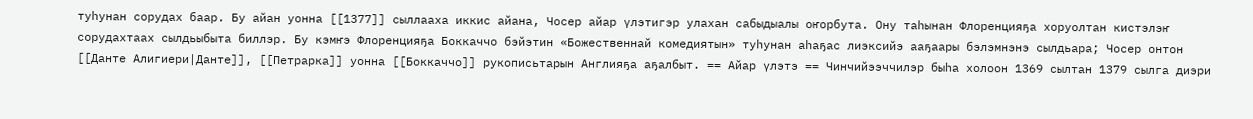туһунан сорудах баар. Бу айан уонна [[1377]] сыллааха иккис айана, Чосер айар үлэтигэр улахан сабыдыалы оҥорбута. Ону таһынан Флоренцияҕа хоруолтан кистэлэҥ сорудахтаах сылдьыбыта биллэр. Бу кэмҥэ Флоренцияҕа Боккаччо бэйэтин «Божественнай комедиятын» туһунан аһаҕас лиэксийэ ааҕаары бэлэмнэнэ сылдьара; Чосер онтон [[Данте Алигиери|Данте]], [[Петрарка]] уонна [[Боккаччо]] рукописьтарын Англияҕа аҕалбыт. == Айар үлэтэ == Чинчийээччилэр быһа холоон 1369 сылтан 1379 сылга диэри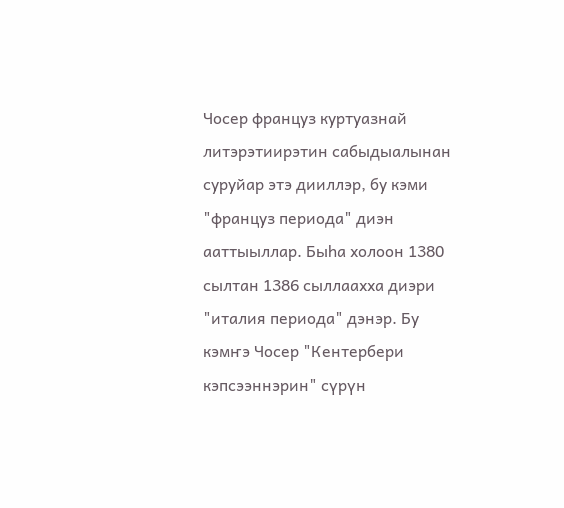Чосер француз куртуазнай литэрэтиирэтин сабыдыалынан суруйар этэ дииллэр, бу кэми "француз периода" диэн ааттыыллар. Быһа холоон 1380 сылтан 1386 сыллаахха диэри "италия периода" дэнэр. Бу кэмҥэ Чосер "Кентербери кэпсээннэрин" сүрүн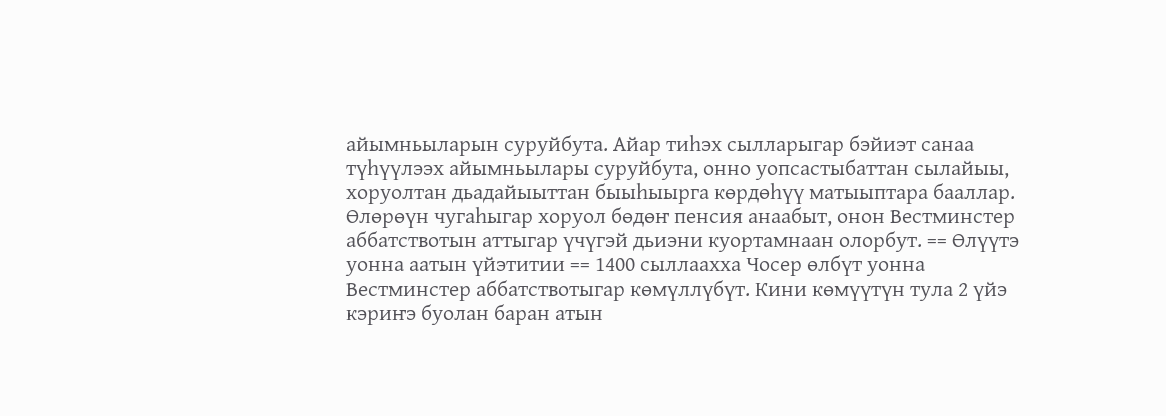айымньыларын суруйбута. Айар тиһэх сылларыгар бэйиэт санаа түһүүлээх айымньылары суруйбута, онно уопсастыбаттан сылайыы, хоруолтан дьадайыыттан быыһыырга көрдөһүү матыыптара бааллар. Өлөрөүн чугаһыгар хоруол бөдөҥ пенсия анаабыт, онон Вестминстер аббатствотын аттыгар үчүгэй дьиэни куортамнаан олорбут. == Өлүүтэ уонна аатын үйэтитии == 1400 сыллаахха Чосер өлбүт уонна Вестминстер аббатствотыгар көмүллүбүт. Кини көмүүтүн тула 2 үйэ кэриҥэ буолан баран атын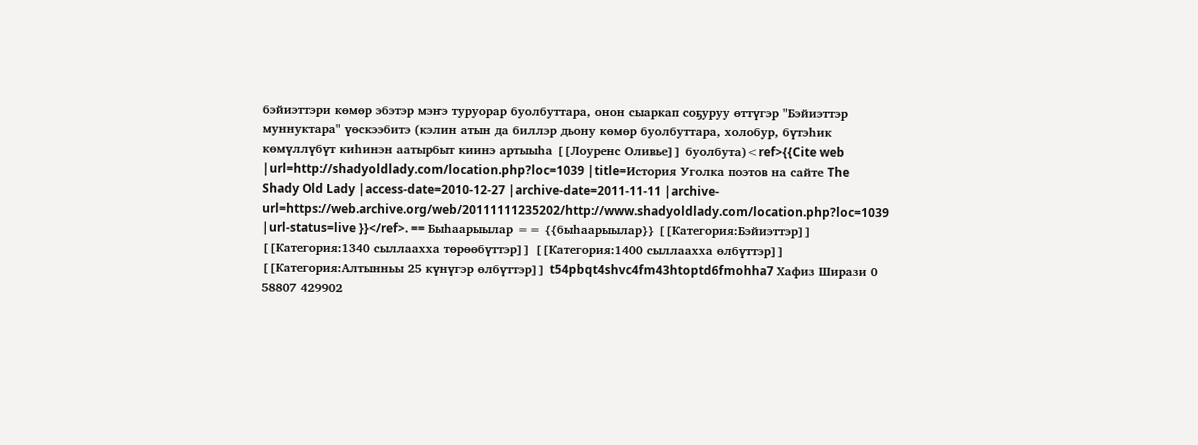бэйиэттэри көмөр эбэтэр мэҥэ туруорар буолбуттара, онон сыаркап соҕуруу өттүгэр "Бэйиэттэр муннуктара" үөскээбитэ (кэлин атын да биллэр дьону көмөр буолбуттара, холобур, бүтэһик көмүллүбүт киһинэн аатырбыт киинэ артыыһа [[Лоуренс Оливье]] буолбута)<ref>{{Cite web |url=http://shadyoldlady.com/location.php?loc=1039 |title=История Уголка поэтов на сайте The Shady Old Lady |access-date=2010-12-27 |archive-date=2011-11-11 |archive-url=https://web.archive.org/web/20111111235202/http://www.shadyoldlady.com/location.php?loc=1039 |url-status=live }}</ref>. == Быһаарыылар == {{быһаарыылар}} [[Категория:Бэйиэттэр]] [[Категория:1340 сыллаахха төрөөбүттэр]] [[Категория:1400 сыллаахха өлбүттэр]] [[Категория:Алтынньы 25 күнүгэр өлбүттэр]] t54pbqt4shvc4fm43htoptd6fmohha7 Хафиз Ширази 0 58807 429902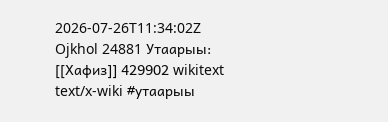2026-07-26T11:34:02Z Ojkhol 24881 Утаарыы: [[Хафиз]] 429902 wikitext text/x-wiki #утаарыы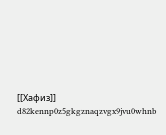[[Хафиз]] d82kennp0z5gkgznaqzvgx9jvu0whnb